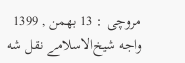مروچی : 13 بهمن , 1399
واجه شیخ‌الاسلامے نقل شه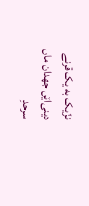نزّیک به یک قرنے دینی‌اێں جهدان ماں سرحدِ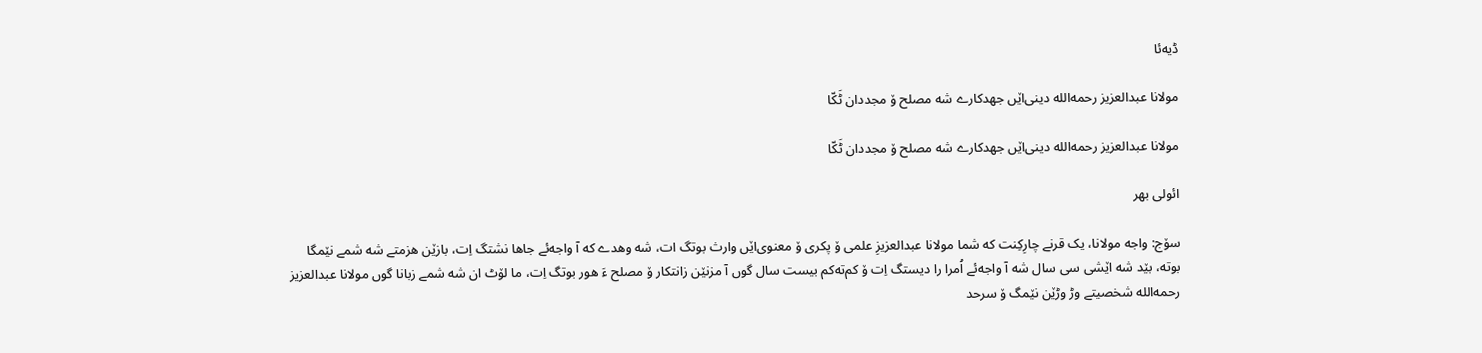ڈیه‌ئا

مولانا عبدالعزیز رحمه‌الله دینی‌اێں جهدکارے شه مصلح ۆ مجددان ٹَکّا

مولانا عبدالعزیز رحمه‌الله دینی‌اێں جهدکارے شه مصلح ۆ مجددان ٹَکّا

ائولی بهر

سۆج: واجه مولانا، یک قرنے چارِکِنت که شما مولانا عبدالعزیزِ علمی ۆ پکری ۆ معنوی‌اێں وارث بوتگ ات، شه وهدے که آ واجه‌ئے جاها نشتگ اِت، بازێن هزمتے شه شمے نێمگا بوته، بێد شه اێشی سی سال شه آ واجه‌ئے اُمرا را دیستگ اِت ۆ کم‌ته‌کم بیست سال گوں آ مزنێن زانتکار ۆ مصلح ءَ هور بوتگ اِت، ما لۆٹ ان شه شمے زبانا گوں مولانا عبدالعزیز رحمه‌الله شخصیتے وڑ وڑێن نێمگ ۆ سرحد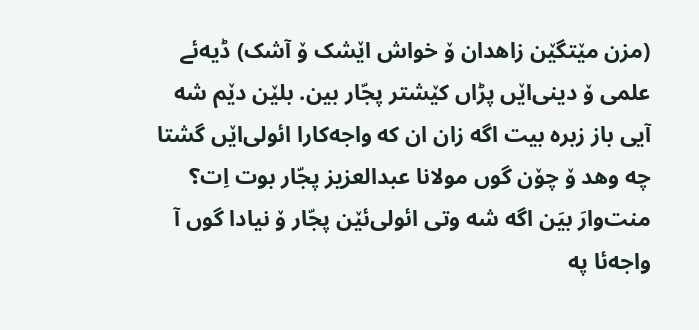(مزن مێتگێن زاهدان ۆ خواش اێشک ۆ آشک) ڈیه‌ئے علمی ۆ دینی‌اێں پڑاں کێشتر پجّار بین. بلێن دێم شه آیی باز زبره بیت اگه زان ان که واجه‌کارا ائولی‌اێں گشتا چه وهد ۆ چۆن گوں مولانا عبدالعزیز پجّار بوت اِت؟ منت‌وارَ بیَن اگه شه وتی ائولی‌ئێن پجّار ۆ نیادا گوں آ واجه‌ئا په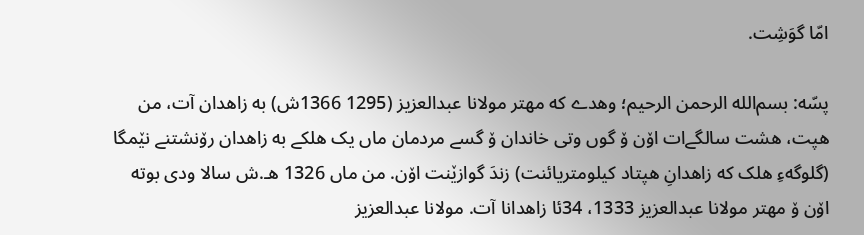امّا گوَشِت.

پسّه: بسم‌الله الرحمن الرحیم؛ وهدے که مهتر مولانا عبدالعزیز (1295 1366ش) به زاهدان آت، من هپت، هشت سالگےات اۆن ۆ گوں وتی خاندان ۆ گسے مردمان ماں یک هلکے به زاهدان رۆنشتنے نێمگا (گلوگه‌ءِ هلک که زاهدانِ هپتاد کیلومتریائنت) زندَ گوازێنت اۆن. من ماں 1326 هـ.ش سالا ودی بوته ا‌ۆن ۆ مهتر مولانا عبدالعزیز 1333، 34ئا زاهدانا آت. مولانا عبدالعزیز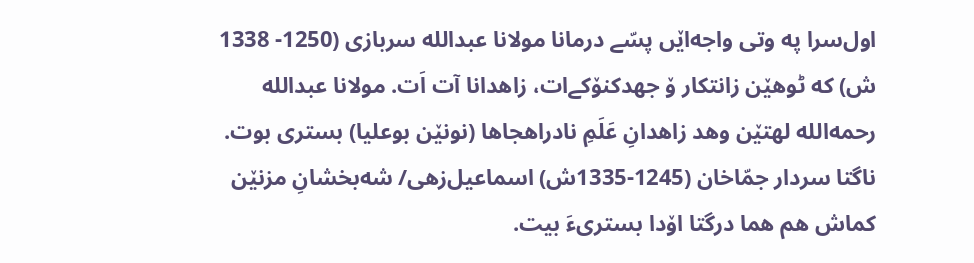اول‌سرا په وتی واجه‌اێں پسّے درمانا مولانا عبدالله سربازی (1250- 1338 ش) که ٹوهێن زانتکار ۆ جهدکنۆکےات، زاهدانا آت اَت. مولانا عبدالله رحمه‌الله لهتێن وهد زاهدانِ عَلَمِ نادراهجاها (نونێن بوعلیا) بستری بوت. ناگتا سردار جمّاخان (1245-1335ش) اسماعیل‌زهی/ شه‌بخشانِ مزنێن کماش هم هما درگتا اۆدا بستری‌ءَ بیت.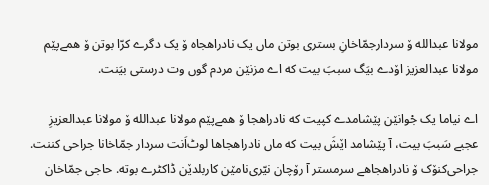مولانا عبدالله ۆ سردارجمّاخانِ بستری بوتن ماں یک نادراهجاه ۆ یک دگرے کرّا بوتن ۆ همےپێم مولانا عبدالعزیز اۆدے بیَگ سببَ بیت که اے مزنێن مردم گوں وت درستی بیَنت.

اے نیاما یک جْوانێن پێشامدے کپیت که نادراهجا ۆ همےپێم مولانا عبدالله ۆ مولانا عبدالعزیزِ عجبے سَببَ بیت، آ پێشامد اێشَ بیت که ماں نادراهجاها لوٹ‌اَنت سردار جمّاخانا جراحی کننت. جراحی‌کنۆک ۆ نادراهجاهے سرمستر آ رۆچان نیّری‌نامێن کاربلدێن ڈاکٹرے بوته. حاجی جمّاخان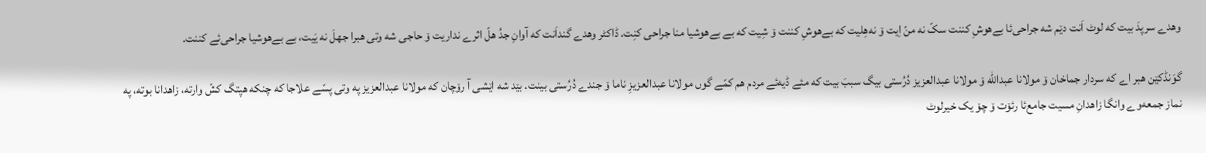وهدے سرپدَ بیت که لوٹ اَنت دێم شه جراحی‌ئا بےهوشِ کننت سکّ نه منّ اِیت ۆ نه‌هِلیت که بےهوشِ کننت ۆ شِیت که بے بےهوشیا منا جراحی کنِت. ڈاکٹر وهدے گنداَنت که آوانِ جدُ هلّ اثرے نداریت ۆ حاجی شه وتی هبرا جهلَ نه یَیت، بے بےهوشیا جراحی‌ئے کننت.

گوَنڈکێن هبر اے که سردار جماخان ۆ مولانا عبدالله ۆ مولانا عبدالعزیز دُرُستی بیگ سببَ بیت که مئے ڈیه‌ئے مردم هم کمّے گوں مولانا عبدالعزیزِ ناما ۆ جندے دُرُستی بینت. بێد شه اێشی آ رۆچان که مولانا عبدالعزیز په وتی پسّے علاجا که چنکه هپتگ کشّ وارته، زاهدانا بوته، په نماز جمعه‌وے وانگا زاهدانِ مسیت جامع‌ئا رئۆت ۆ چۆ یک خیرلوٹ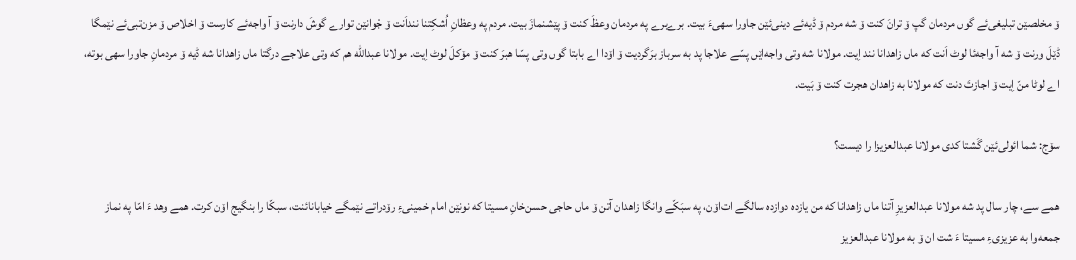ۆ مخلصێن تبلیغی‌ئے گوں مردمان گپ ۆ ترانَ کنت ۆ شه مردم ۆ ڈیه‌ئے دینی‌ئێن جاورا سهی‌ءَ بیت. برےبرے په مردمان وعظَ کنت ۆ پێشنمازَ بیت. مردم په وعظانِ اُشکِتنا ننداَنت ۆ جْوانێن توارے گوشَ دارنت ۆ آ واجه‌ئے کارست ۆ اخلاص ۆ مزن‌تبی‌ئے نێمگا ڈێلَ ورنت ۆ شه آ واجه‌ئا لوٹ اَنت که ماں زاهدانا نند اِیت. مولانا شه وتی واجه‌اێں پسّے علاجا پد به سرباز برَگردیت ۆ اۆدا اے بابتا گوں وتی پسّا هبرَ کنت ۆ مۆکلَ لوٹ اِیت. مولانا عبدالله هم که وتی علاجے درگتا ماں زاهدانا شه ڈیه ۆ مردمانِ جاورا سهی بوته، اے لوٹا منّ اِیت ۆ اجازتَ دنت که مولانا به زاهدان هجرت کنت ۆ بَیت.

سۆج: شما ائولی‌ئێن گَشتا کدی مولانا عبدالعزیزا را دیست؟

همے سے، چار سال پد شه مولانا عبدالعزیزِ آتنا ماں زاهدانا که من یازده دوازده سالگے ات‌اۆن، په سبَکّے وانگا زاهدان آتن ۆ ماں حاجی حسن‌خانِ مسیتا که نونێن امام خمینی‌ءِ رۆدراتے نێمگے خیابانائنت، سبکّا را بنگیج اۆن کرت. همے وهد ءَ امّا په نماز جمعه‌وا به عزیزی‌ءِ مسیتا ءَ شت ان ۆ به مولانا عبدالعزیز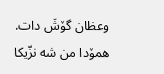وعظان گۆشَ دات. همۆدا من شه نزّیکا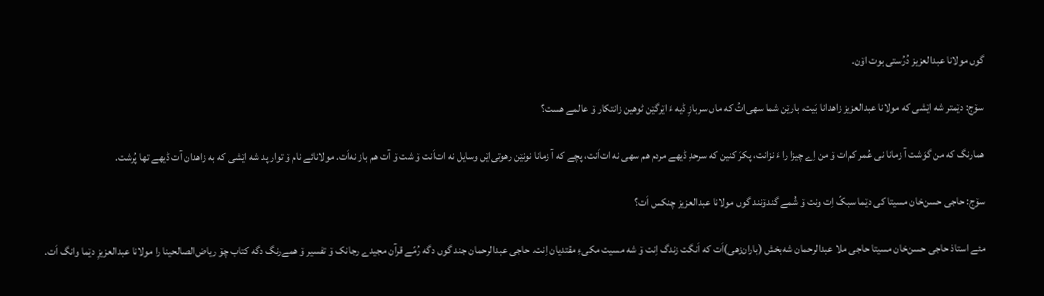گوں مولانا عبدالعزیز دُرُستی بوت اۆن.

سۆج: دێمتر شه اێشی که مولانا عبدالعزیز زاهدانا بَیت، بارێن شما سهی‌اتُ که ماں سربازِ ڈیه ءَ اێرگێن ٹوهین زانتکار ۆ عالمے هست؟

همارنگ که من گوَشت آ زمانا نی عُمر کم‌ات ۆ من اِے چیزا را ءَ نزانت، پکرَ کنین که سرحدِ ڈیهے مردم هم سهی نه ات‌اَنت، پچے که آ زمانا نونێن رهوتی‌اێں وسایل نه ات‌اَنت ۆ شت ۆ آت هم باز نه‌اَت. مولانائے نام ۆ توار پد شه اێشی که به زاهدان آت ڈیهے تها پُرشت.

سۆج: حاجی حسن‌خان مسیتا کی دێما سبکّ اِت ونت ۆ شُمے گندۆنند گوں مولانا عبدالعزیز چنکس اَت؟

مئے استاذ حاجی حسن‌خان مسیتا حاجی ملا عبدالرحمان شه‌بخش (باران‌زهی)اَت که اَنگت زندگ اِنت ۆ شه مسیت مکی‌ءِ مقتدیان اِنت. حاجی عبدالرحمان جند گوں دگه رُمّے قرآن مجیدے رجانک ۆ تفسیر ۆ همےرنگ دگه کتاب چۆ ریاض‌الصالحینا را مولانا عبدالعزیزِ دێما وانگ اَت.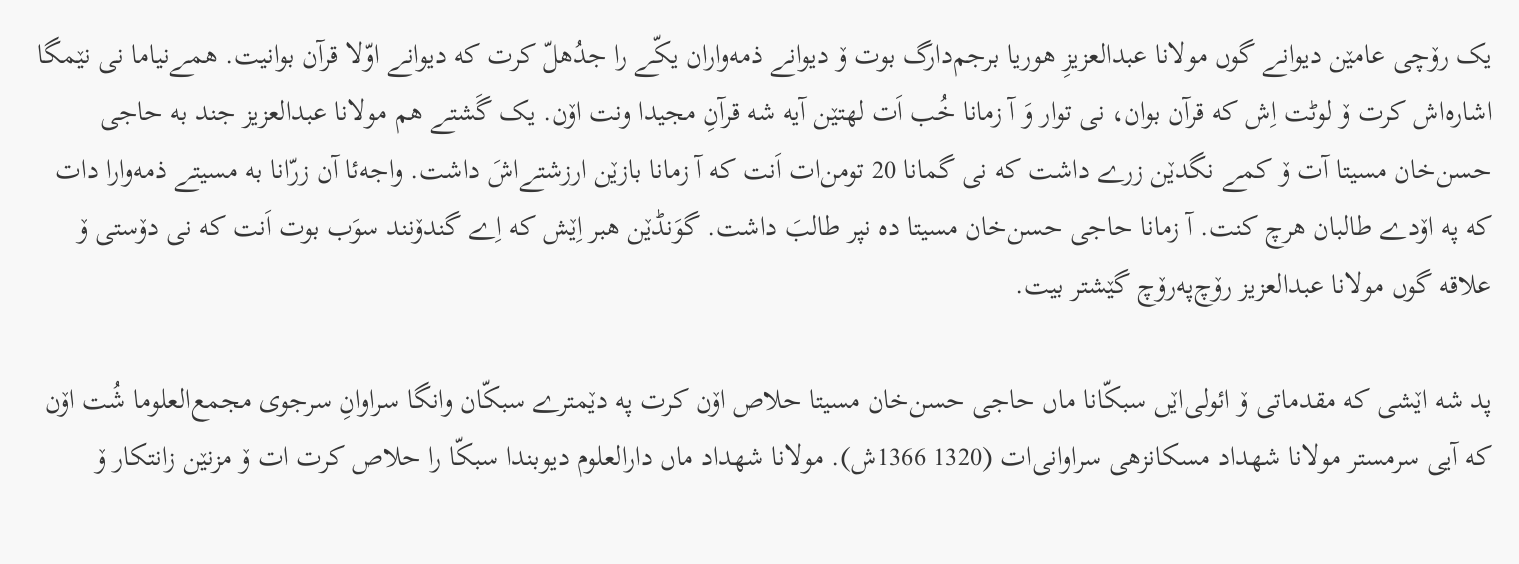یک رۆچی عامێن دیوانے گوں مولانا عبدالعزیزِ هوریا برجم‌دارگ بوت ۆ دیوانے ذمه‌واران یکّے را جدُهلّ کرت که دیوانے اوّلا قرآن بوانیت. همےنیاما نی نێمگا اشاره‌اش کرت ۆ لوٹت اِش که قرآن بوان، نی توار وَ آ زمانا خُب اَت لهتێن آیه شه قرآنِ مجیدا ونت اۆن. یک گَشتے هم مولانا عبدالعزیز جند به حاجی حسن‌خان مسیتا آت ۆ کمے نگدێن زرے داشت که نی گمانا 20 تومن‌ات اَنت که آ زمانا بازێن ارزشتےاشَ داشت. واجه‌ئا آن زرّانا به مسیتے ذمه‌وارا دات که په اۆدے طالبان هرچ کنت. آ زمانا حاجی حسن‌خان مسیتا ده نپر طالبَ داشت. گوَنڈێن هبر اِێش که اِے گندۆنند سوَب بوت اَنت که نی دۆستی ۆ علاقه گوں مولانا عبدالعزیز رۆچ‌په‌رۆچ گێشتر بیت.

پد شه اێشی که مقدماتی ۆ ائولی‌اێں سبکّانا ماں حاجی حسن‌خان مسیتا حلاص اۆن کرت په دێمترے سبکّان وانگا سراوانِ سرجوی مجمع‌العلوما شُت اۆن که آیی سرمستر مولانا شهداد مسکانزهی سراوانی‌ات (1320 1366ش). مولانا شهداد ماں دارالعلوم دیوبندا سبکّا را حلاص کرت ات ۆ مزنێن زانتکار ۆ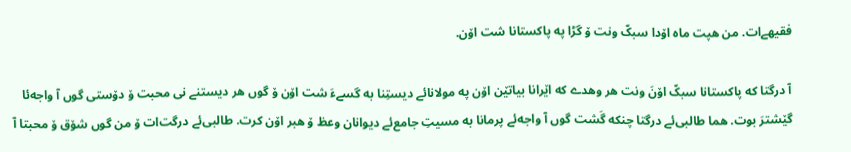فقیهےات. من هپت ماه اۆدا سبکّ ونت ۆ گڑا په پاکستانا شت اۆن.

آ درگتا که پاکستانا سبکّ اۆنَ ونت هر وهدے که اێرانا بیاتێن اۆن په مولانائے دیستِنا به گسےءَ شت اۆن ۆ گوں هر دیستنے نی محبت ۆ دۆستی گوں آ واجه‌ئا گێشترَ بوت. هما طالبی‌ئے درگتا چنکه گَشت گوں آ واجه‌ئے پرمانا به مسیتِ جامع‌ئے دیوانان وعظ ۆ هبر اۆن کرت. طالبی‌ئے درگت‌ات ۆ من گوں شۆق ۆ محبتا آ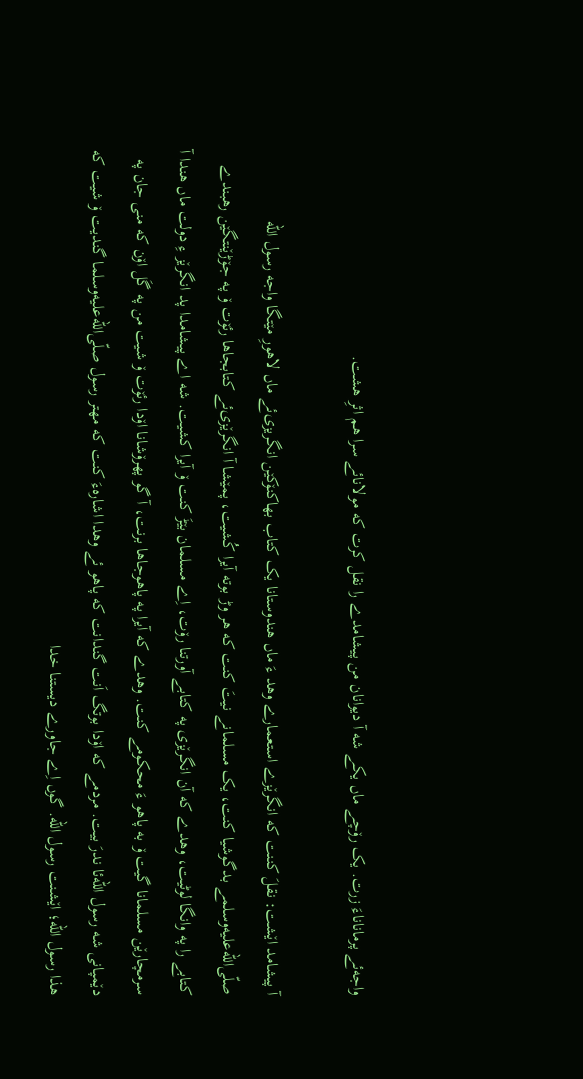واجه‌ئے پرماناناءَ زرت. یک رۆچے ماں یکے شه آ دیوانان من پیشامدے را نقل کرت که مولانائے سرا هم اثرِ هشت.

آ پیشامد اێشت: نقلَ کننت که انگرێزے استعمارے وهد ءَ ماں هندوستانا یک کتاب بهاکنۆکێن انگریزی‌ئے ماں لاهورِ مێتگا واجه رسول الله صلّی‌الله‌علیه‌وسلمے بدگوشیا کنت، یک مسلمانے نیتَ کنت که هر وڑ بوته آیرا کُشیت، پمێشا آ انگرێزی‌ئے کتابجاها رئۆت ۆ په جۆڑێنتگێن رهبندے کتابے را په وانگا لوٹیت، وهدے که آن انگرێزی په کتابے آورتنا رۆت، اِے مسلمان بێڑَ کنت ۆ آیرا کشیت. شه اے پیشامدا پد انگرێز ءِ دولت ماں هندا آ سرمچارێن مسلمانا گیت ۆ به پاهو ءَ محکومے کنت. وهدے که آیرا په پاهو‌جاها برنت، آ گو پهرۆشانا اۆدا رئۆت ۆ شیت من په گَل اۆن که منی جان په دێمپانی شه رسول الله‌ئا ندرَ بیت. مردمے که اۆدا بوتگ اَنت گندانت که پاهو ئے وهدا اشاره‌ءَ کنت که مهتر رسول صلّی‌الله‌علیه‌وسلما گندیت ۆ شیت که هذا رسول الله؛ اێشنت رسول الله. گوں اِے جاورے دیستنا خدا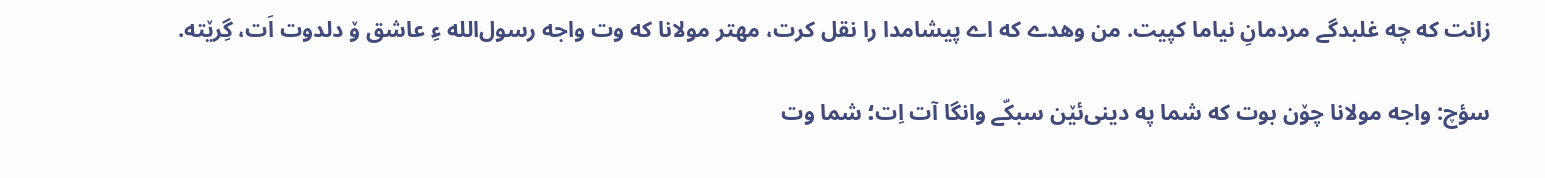زانت که چه غلبدگے مردمانِ نیاما کپیت. من وهدے که اے پیشامدا را نقل کرت، مهتر مولانا که وت واجه رسول‌الله ءِ عاشق ۆ دلدوت اَت، گِرێته.

سؤچ: واجه مولانا چۆن بوت که شما په دینی‌ئێن سبکّے وانگا آت اِت؛ شما وت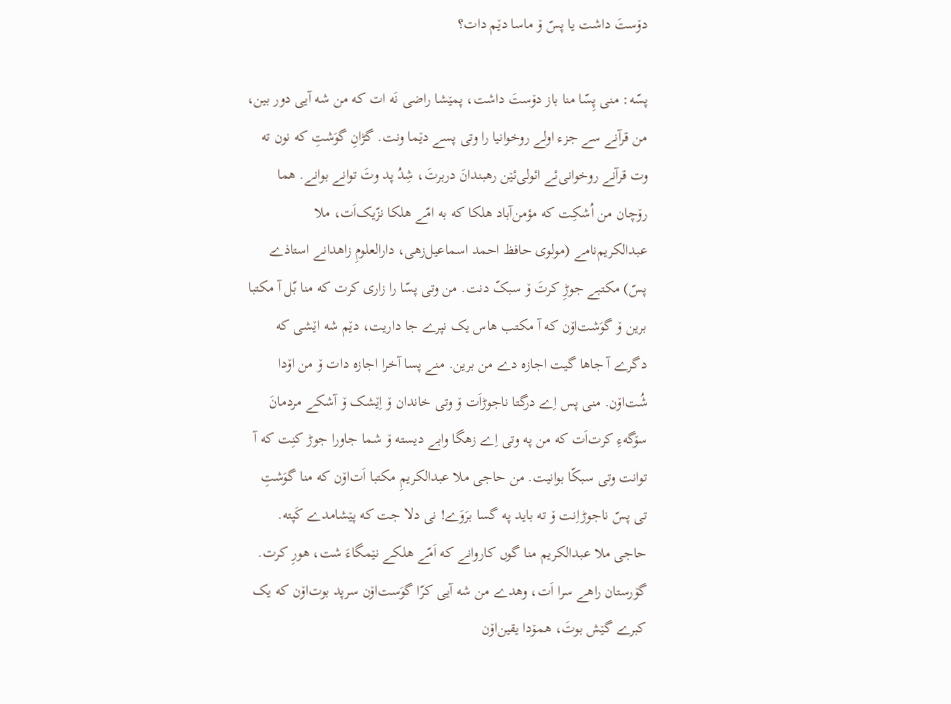دۆستَ داشت یا پسّ ۆ ماسا دێم دات؟

پسّه: منی پِسّا منا باز دۆستَ داشت، پمێشا راضی نَه ات که من شه آیی دور بین، من قرآنے سے جزء اولے روخوانیا را وتی پسے دێما ونت. گڑانِ گوَشتِ که نون ته وت قرآنے روخوانی‌ئے ائولی‌ئێن رهبندانَ دربرتَ، شِدُ پد وتَ توانے بوانے. هما رۆچان من اُشکِت که مؤمن‌آباد هلکا که به امّے هلکا نزّیک‌اَت، ملا عبدالکریم‌نامے (مولوی حافظ احمد اسماعیل‌زهی، دارالعلومِ زاهدانے استاذے پسّ) مکتبے جوڑِ کرتَ ۆ سبکّ دنت. من وتی پسّا را زاری کرت که منا بّل آ مکتبا برین ۆ گوَشت‌اۆن که آ مکتب هاس یک نپرے جا داریت، دێم شه اێشی که دگرے آ جاها گیت اجازه دے من برین. منے پسا آخرا اجازه دات ۆ من اۆدا شُت‌اۆن. منی پس اِے درگتا ناجوڑاَت ۆ وتی خاندان ۆ اِێشک ۆ آشکے مردمانَ سۆگه‌ءِ کرت‌اَت که من په وتی اِے زهگا وابے دیسته ۆ شما جاورا جوڑ کنِت که آ توانت وتی سبکّا بوانیت. من حاجی ملا عبدالکریمِ مکتبا اَت‌اۆن که منا گوَشتِ تی پسّ ناجوڑاِنت ۆ ته باید په گسا برَوَے! نی دلا جت که پێشامدے کَپته. حاجی ملا عبدالکریم منا گوں کاروانے که اَمّے هلکے نێمگاءَ شت، هورِ کرت. گۆرستان راهے سرا اَت، وهدے من شه آیی کرّا گوَست‌اۆن سرپد بوت‌اۆن که یک کبرے گێش بوتَ، همۆدا یقین‌اۆن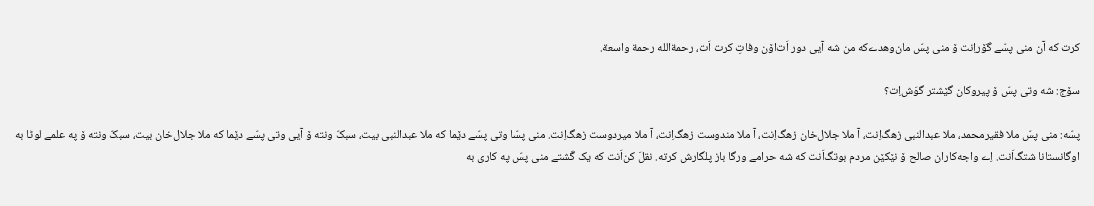کرت که آن منی پسّے گۆراِنت ۆ منی پسّ مان‌وهدےکه من شه آیی دور اَت‌اۆن وفاتِ کرت اَت، رحمةالله رحمة واسعة.

سۆج: شه وتی پسّ ۆ پیروکان گێشتر گوَش‌اِت؟

پسّه: منی پسّ ملا فقیرمحمد، ملا عبدالنبی زهگ‌اِنت، آ ملا جلال‌خان زهگ‌اِنت، آ ملا مندوست زهگ‌اِنت، آ ملا میردوست زهگ‌اِنت. منی پسّا وتی پسّے دێما که ملا عبدالنبی بیت، سبکّ ونته ۆ آیی وتی پسّے دێما که ملا جلال‌خان بیت، سبکّ ونته ۆ په علمے لوٹا به اوگانستانا شتگ‌اَنت. اِے واجه‌کاران صالح ۆ نێکێن مردم بوتگ‌اَنت که شه حرامے ورگا باز پلگارش کرته. نقلَ کن‌اَنت که یک گَشتے منی پسّ په کاری به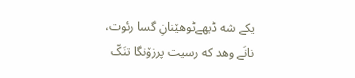یکے شه ڈیهےٹوهێنانِ گسا رئوت، نانَے وهد که رسیت پرزۆنگا تنَکّ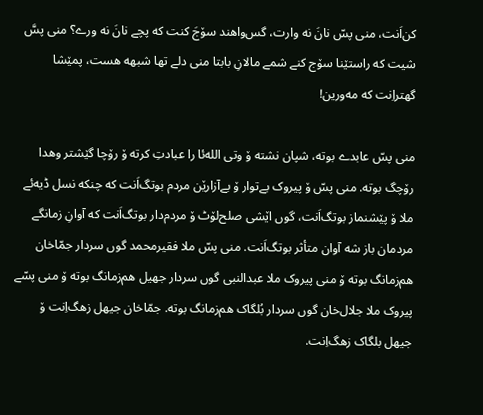کن‌اَنت، منی پسّ نانَ نه وارت، گس‌واهند سۆجَ کنت که پچے نانَ نه ورے؟ منی پسَّ شیت که راستێنا سۆج کنے شمے مالانِ بابتا منی دلے تها شبهه هست، پمێشا گهتراِنت که مه‌ورین!

منی پسّ عابدے بوته، شپان نشته ۆ وتی الله‌ئا را عبادتِ کرته ۆ رۆچا گێشتر وهدا رۆچگ بوته. منی پسّ ۆ پیروک بےتوار ۆ بےآزارێن مردم بوتگ‌اَنت که چنکه نسل ڈیه‌ئے ملا ۆ پێشنماز بوتگ‌اَنت، گوں اێشی صلح‌لۆٹ ۆ مردم‌دار بوتگ‌اَنت که آوانِ زمانگے مردمان باز شه آوان متأثر بوتگ‌اَنت. منی پسّ ملا فقیرمحمد گوں سردار جمّاخان هم‌زمانگ بوته ۆ منی پیروک ملا عبدالنبی گوں سردار جهیل هم‌زمانگ بوته ۆ منی پسّے پیروک ملا جلال‌خان گوں سردار بُلگاک هم‌زمانگ بوته. جمّاخان جیهل زهگ‌اِنت ۆ جیهل بلگاک زهگ‌اِنت.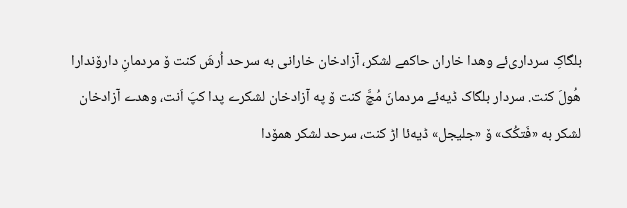بلگاکِ سرداری‌ئے وهدا خاران حاکمے لشکر، آزادخان خارانی به سرحد اُرشَ کنت ۆ مردمانِ دارۆندارا هُولَ کنت. سردار بلگاک ڈیه‌ئے مردمانَ مُچَّ کنت ۆ په آزادخان لشکرے پدا کپَ اَنت، وهدے آزادخان لشکر به «فَتکُک» ۆ «جلیجل» ڈیه‌ئا اڑ کنت، سرحد لشکر همۆدا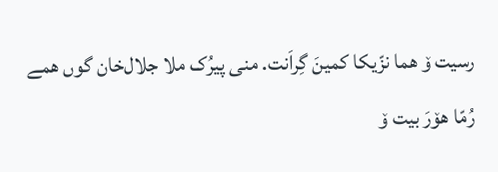رسیت ۆ هما نزّیکا کمینَ گِراَنت. منی پیرُک ملا جلال‌خان گوں همے رُمّا هۆرَ بیت ۆ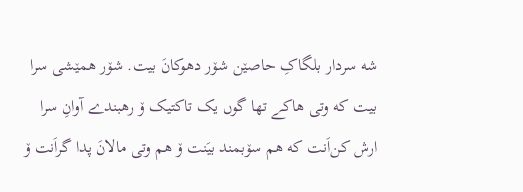شه سردار بلگاکِ حاصێن شۆر دهوکانَ بیت. شۆر همێشی سرا بیت که وتی هاکے تها گوں یک تاکتیک ۆ رهبندے آوانِ سرا ارش کن‌اَنت که هم سۆبمند بیَنت ۆ هم وتی مالانَ پدا گراَنت ۆ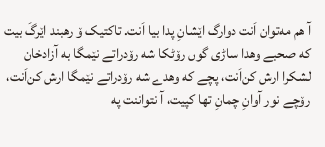آ هم مه‌توان اَنت دوارگ اێشانِ پدا بیا اَنت. تاکتیک ۆ رهبند اێرگَ بیت که صحبے وهدا ساڑی گوں رۆٹکا شه رۆدراتے نێمگا به آزادخان لشکرا ارش کن‌اَنت، پچے که وهدے شه رۆدراتے نێمگا ارش کن‌اَنت، رۆچے نور آوانِ چمانِ تها کپیت، آ نتواننت په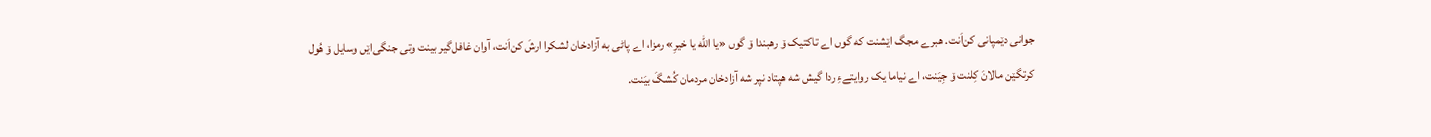جوانی دێمپانی کن‌اَنت. هبرے مجگ اێشنت که گوں اے تاکتیک ۆ رهبندا ۆ گوں «یا الله یا خیرِ» رمزا، اے پاٹی به آزادخان لشکرا ارشَ کن‌اَنت، آوان غافل‌گیر بینت وتی جنگی‌اێں وسایل ۆ هُول کرتگێن مالانَ کِلنت ۆ جِیَنت، اے نیاما یک روایتےءِ ردا گیش شه هپتاد نپر شه آزادخان مردمان کُشگَ بیَنت.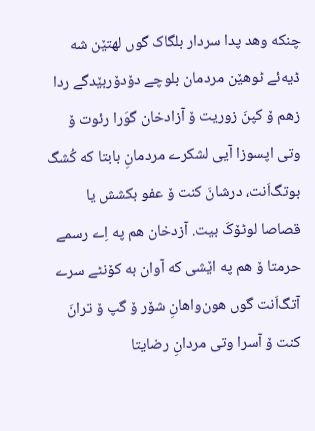چنکه وهد پدا سردار بلگاک گوں لهتێن شه ڈیه‌ئے ٹوهێن مردمان بلوچے دۆدۆربێدگے ردا زهم ۆ کپنَ زوریت ۆ آزادخان گوَرا رئوت ۆ وتی اپسوزا آیی لشکرے مردمانِ بابتا که کُشگ بوتگ‌اَنت، درشانَ کنت ۆ عفو بکشش یا قصاصا لوٹۆکَ بیت. آزدخان هم په اِے رسمے حرمتا ۆ هم په اێشی که آوان به کۆنٹے سرے آتگ‌اَنت گوں هون‌واهانِ شۆر ۆ گپ ۆ ترانَ کنت ۆ آسرا وتی مردانِ رضایتا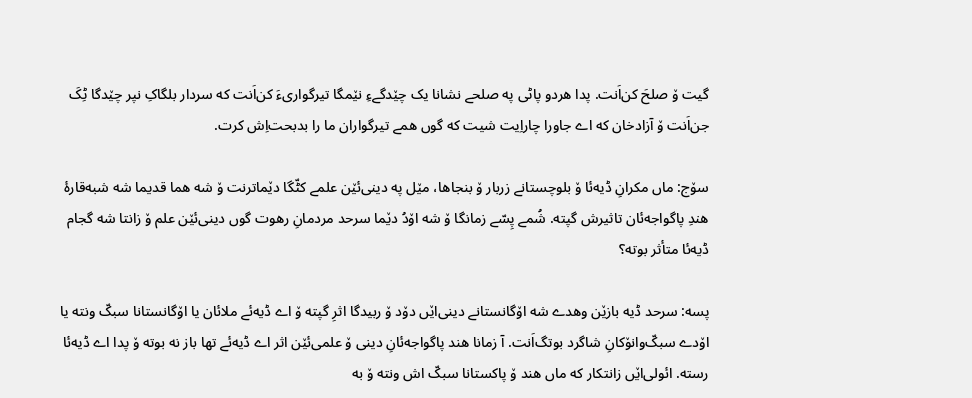گیت ۆ صلحَ کن‌اَنت. پدا هردو پاٹی په صلحے نشانا یک چێدگےءِ نێمگا تیرگواریءَ کن‌اَنت که سردار بلگاکِ نپر چێدگا ٹِکَ جن‌اَنت ۆ آزادخان که اے جاورا چاراِیت شیت که گوں همے تیرگواران ما را بدبحت‌اِش کرت.

سۆج: ماں مکرانِ ڈیه‌ئا ۆ بلوچستانے زربار ۆ بنجاها، مێل په دینی‌ئێن علمے کٹّگا دێماترنت ۆ شه هما قدیما شه شبه‌قارۀ هندِ پاگواجه‌ئان تاثیرش گپته. شُمے پِسّے زمانگا ۆ شه اۆدُ دێما سرحد مردمانِ رهوت گوں دینی‌ئێن علم ۆ زانتا شه گجام ڈیه‌ئا متأثر بوته؟

پسه: سرحد ڈیه بازێن وهدے شه اۆگانستانے دینی‌اێں دۆد ۆ ربیدگا اثرِ گپته ۆ اے ڈیه‌ئے ملائان یا اۆگانستانا سبکّ ونته یا اۆدے سبکّ‌وانۆکانِ شاگرد بوتگ‌اَنت. آ زمانا هند پاگواجه‌ئانِ دینی ۆ علمی‌ئێن اثر اے ڈیه‌ئے تها باز نه بوته ۆ پدا اے ڈیه‌ئا رسته. ائولی‌اێں زانتکار که ماں هند ۆ پاکستانا سبکّ اش ونته ۆ به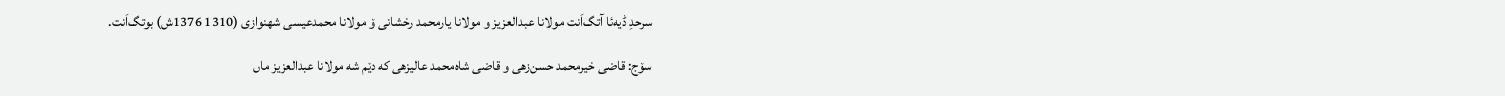سرحدِ ڈیه‌ئا آتگ‌اَنت مولانا عبدالعزیز و مولانا یارمحمد رخشانی ۆ مولانا محمدعیسی شهنوازی (1310 1376ش) بوتگ‌اَنت.

سۆج: قاضی خیرمحمد حسن‌زهی و قاضی شاه‌محمد عالیزهی که دێم شه مولانا عبدالعزیز ماں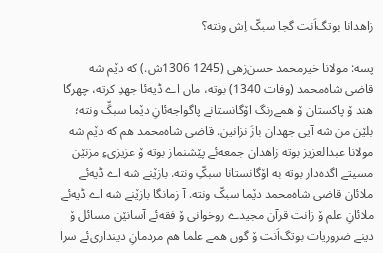زاهدانا بوتگ‌اَنت گجا سبکّ اِش ونته؟

پسه: مولانا خیرمحمد حسن‌زهی (1245 1306ش.) که دێم شه قاضی شاه‌محمد (وفات 1340) بوته، ماں اے ڈیه‌ئا جهدِ کرته، چهرگا هند ۆ پاکستان ۆ همےرنگ اۆگانستانے پاگواجه‌ئانِ دێما سبکِّ ونته؛ بلێن من شه آیی جهدان بازَ نزانین. قاضی شاه‌محمد هم که دێم شه مولانا عبدالعزیز بوته زاهدان جمعه‌ئے پێشنماز بوته ۆ عزیزی‌ءِ مزنێن مسیتے اگده‌دار بوته به اۆگانستانا سبکّ‌ِ ونته. بازێنے شه اے ڈیه‌ئے ملائان قاضی شاه‌محمد دێما سبکّ ونته. آ زمانگا بازێنے شه اے ڈیه‌ئے ملائانِ علم ۆ زانت قرآن مجیدے روخوانی ۆ فقه‌ئے آسانێن مسائل ۆ دینے ضروریات بوتگ‌اَنت ۆ گوں همے علما هم مردمانِ دینداری‌ئے سرا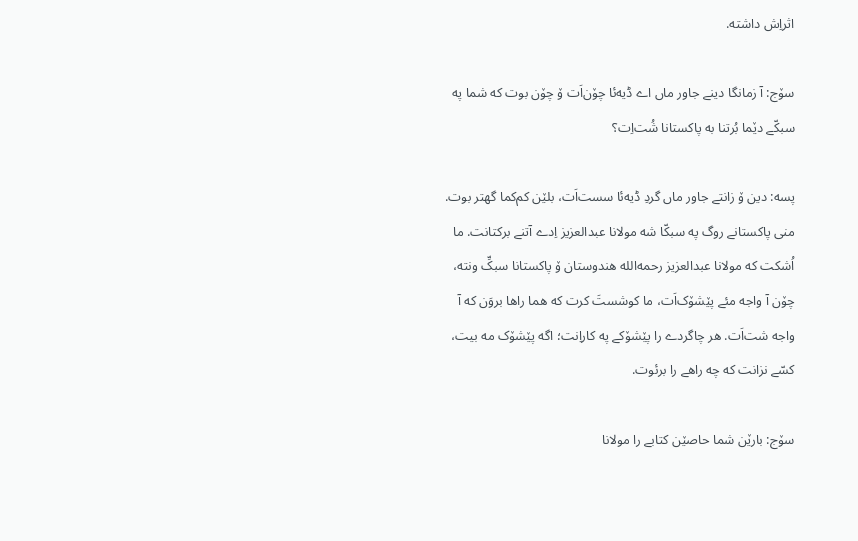اثر‌اِش داشته.

سۆج: آ زمانگا دینے جاور ماں اے ڈیه‌ئا چۆن‌اَت ۆ چۆن بوت که شما په سبکّے دێما بُرتنا به پاکستانا شُت‌اِت؟

پسه: دین ۆ زانتے جاور ماں گردِ ڈیه‌ئا سست‌اَت، بلێن کم‌کما گهتر بوت. منی پاکستانے روگ په سبکّا شه مولانا عبدالعزیز اِدے آتنے برکتانت. ما اُشکت که مولانا عبدالعزیز رحمه‌الله هندوستان ۆ پاکستانا سبکِّ ونته، چۆن آ واجه مئے پێشۆک‌اَت، ما کوشستَ کرت که هما راها بروَن که آ واجه شت‌اَت. هر چاگردے را پێشۆکے په کاراِنت؛ اگه پێشۆک مه بیت، کسّے نزانت که چه راهے را برئوت.

سۆج: بارێن شما حاصێن کتابے را مولانا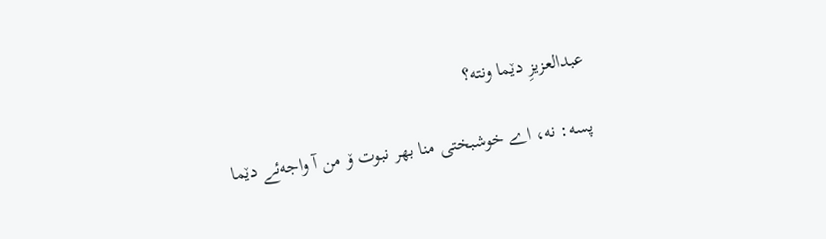عبدالعزیزِ دێما ونته؟

پسه: نه، اے خوشبختی منا بهر نبوت ۆ من آ واجه‌ئے دێما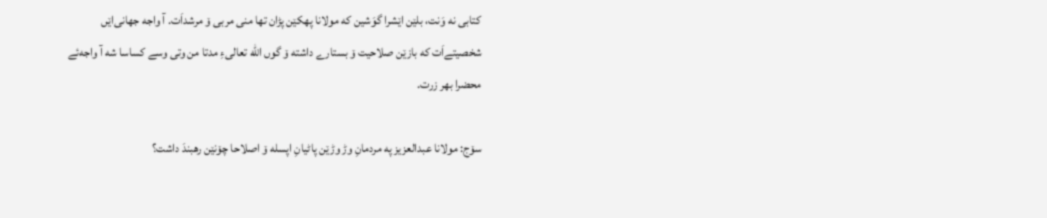کتابی نه وَنت، بلێن اێشرا گوَشین که مولانا پهکێن پڑان تها منی مربی ۆ مرشداَت. آ واجه جهانی‌اێں شخصیتےاَت که بازێن صلاحیت ۆ بستارے داشته ۆ گوں الله تعالیءِ مدتا من وتی وسے کساسا شه آ واجه‌ئے محضرا بهر زرت.

سۆج: مولانا عبدالعزیز په مردمانِ وڑ وڑێن پاٹیانِ اپسله ۆ اصلاحا چۆنێن رهبندَ داشت؟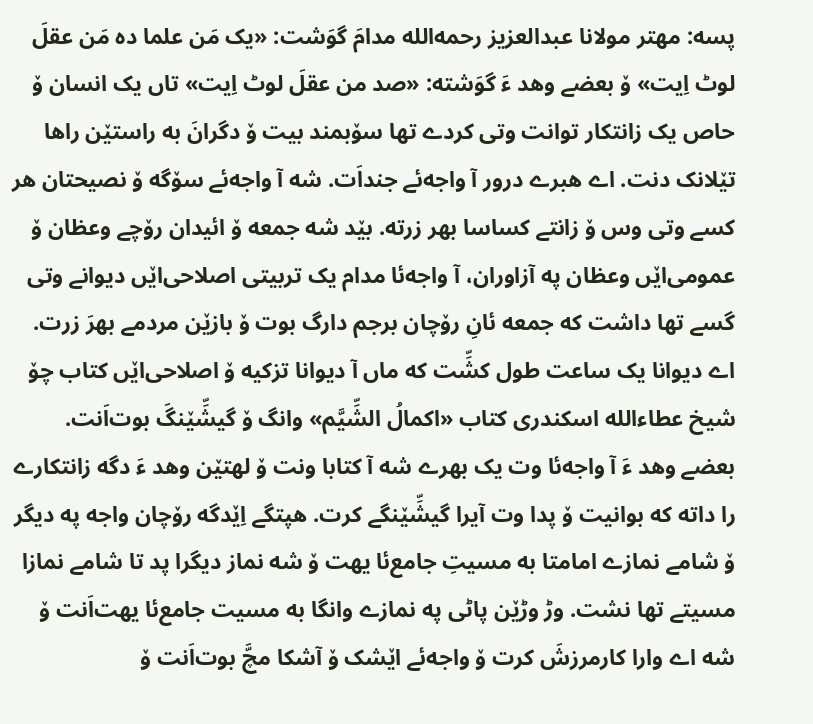پسه: مهتر مولانا عبدالعزیز رحمه‌الله مدامَ گوَشت: «یک مَن علما ده مَن عقلَ لوٹ اِیت» ۆ بعضے وهد ءَ گوَشته: «صد من عقلَ لوٹ اِیت» تاں یک انسان ۆ حاص یک زانتکار توانت وتی کردے تها سۆبمند بیت ۆ دگرانَ به راستێن راها تێلانک دنت. اے هبرے درور آ واجه‌ئے جنداَت. شه آ واجه‌ئے سۆگه ۆ نصیحتان هر کسے وتی وس ۆ زانتے کساسا بهر زرته. بێد شه جمعه ۆ ائیدان رۆچے وعظان ۆ عمومی‌اێں وعظان په آزاوران، آ واجه‌ئا مدام یک تربیتی اصلاحی‌اێں دیوانے وتی گسے تها داشت که جمعه ئانِ رۆچان برجم دارگ بوت ۆ بازێن مردمے بهرَ زرت. اے دیوانا یک ساعت طول کشِّت که ماں آ دیوانا تزکیه ۆ اصلاحی‌اێں کتاب چۆ شیخ عطاءالله اسکندری کتاب «اکمالُ الشِّیَّم» وانگ ۆ گیشِّێنگَ بوت‌اَنت. بعضے وهد ءَ آ واجه‌ئا وت یک بهرے شه آ کتابا ونت ۆ لهتێن وهد ءَ دگه زانتکارے را داته که بوانیت ۆ پدا وت آیرا گیشِّێنگے کرت. هپتگے اِێدگه رۆچان واجه په دیگر ۆ شامے نمازے امامتا به مسیتِ جامع‌ئا یهت ۆ شه نماز دیگرا پد تا شامے نمازا مسیتے تها نشت. وڑ وڑێن پاٹی په نمازے وانگا به مسیت جامع‌ئا یهت‌اَنت ۆ شه اے وارا کارمرزشَ کرت ۆ واجه‌ئے اێشک ۆ آشکا مچَّ بوت‌اَنت ۆ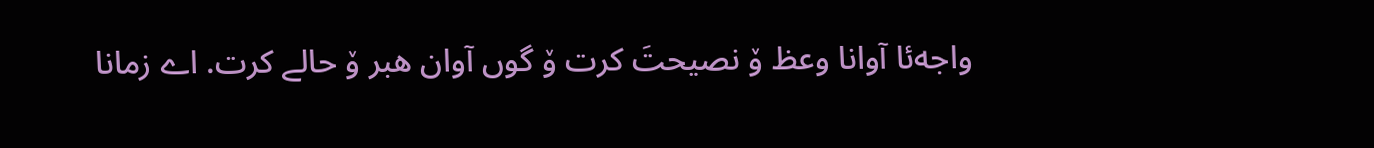واجه‌ئا آوانا وعظ ۆ نصیحتَ کرت ۆ گوں آوان هبر ۆ حالے کرت. اے زمانا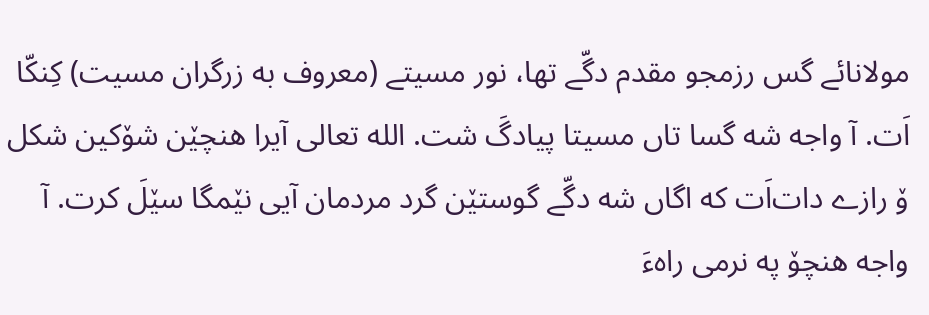مولانائے گس رزمجو مقدم دگّے تها، نور مسیتے (معروف به زرگران مسیت) کِنکّا اَت. آ واجه شه گسا تاں مسیتا پیادگَ شت. الله تعالی آیرا هنچێن شۆکین شکل ۆ رازے دات‌اَت که اگاں شه دگّے گوستێن گرد مردمان آیی نێمگا سێلَ کرت. آ واجه هنچۆ په نرمی راهءَ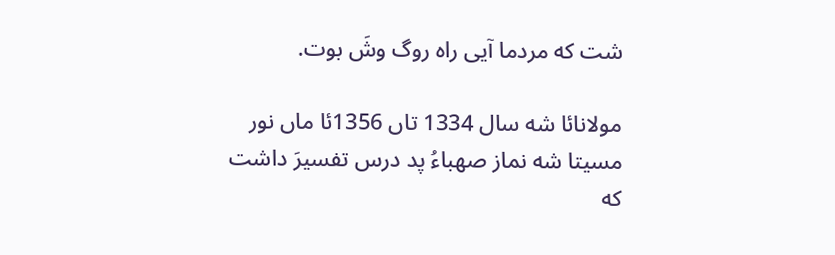شت که مردما آیی راه روگ وشَ بوت.

مولانائا شه سال 1334 تاں 1356ئا ماں نور مسیتا شه نماز صهباءُ پد درس تفسیرَ داشت که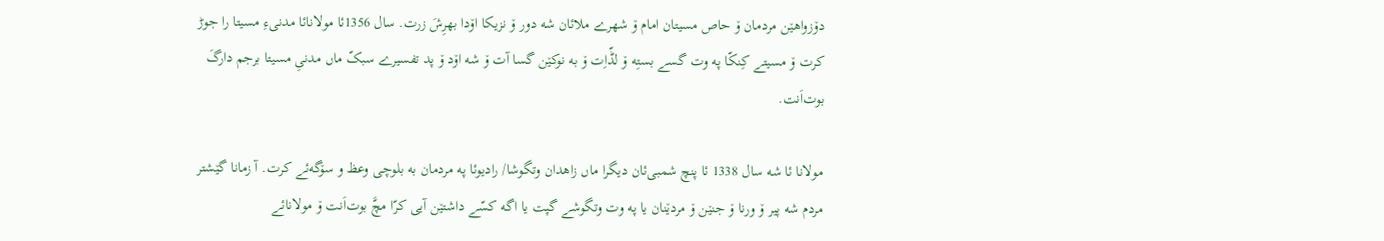دۆزواهێن مردمان ۆ حاص مسیتان امام ۆ شهرے ملائان شه دور ۆ نزیکا اۆدا بهرِشَ زرت. سال 1356ئا مولانائا مدنی‌ءِ مسیتا را جوڑ کرت ۆ مسیتے کِنکّا په وت گسے بستِه ۆ لڈّاِت ۆ به نوکێن گسا آت ۆ شه اۆد ۆ پد تفسیرے سبکّ ماں مدنیِ مسیتا برجم دارگَ بوت‌اَنت.

مولانا ئا شه سال 1338 ئا پنچ شمبی‌ئان دیگرا ماں زاهدان وتگوشا/ رادیوئا په مردمان به بلوچی وعظ و سۆگه‌ئے کرت. آ زمانا گێشتر مردم شه پیر ۆ ورنا ۆ جنێن ۆ مردێنان یا په وت وتگوشے گپت یا اگه کسّے داشتێن آیی کرّا مچَّ بوت‌اَنت ۆ مولانائے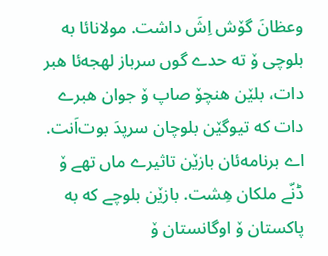وعظانَ گۆش اِشَ داشت. مولانائا به بلوچی ۆ ته حدے گوں سرباز لهجه‌ئا هبر دات، بلێن هنچۆ صاپ ۆ جوان هبرے دات که تیوگێن بلوچان سرپدَ بوت‌اَنت. اے برنامه‌ئان بازێن تاثیرے ماں تهے ۆ ڈنّے ملکان هِشت. بازێن بلوچے که به پاکستان ۆ اوگانستان ۆ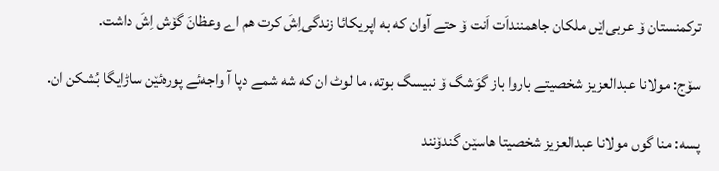ترکمنستان ۆ عربی‌اێں ملکان جاهمننداَت اَنت ۆ حتے آوان که به اپریکائا زندگی‌اِشَ کرت هم اے وعظانَ گۆش اِشَ داشت.

سۆج: مولانا عبدالعزیز شخصیتے باروا باز گوَشگ ۆ نبیسگ بوته، ما لوٹ ان که شه شمے دپا آ واجه‌ئے پوره‌ئێن ساڑایگا بُشکن ان.

پسه: منا گوں مولانا عبدالعزیز شخصیتا هاسێن گندۆنند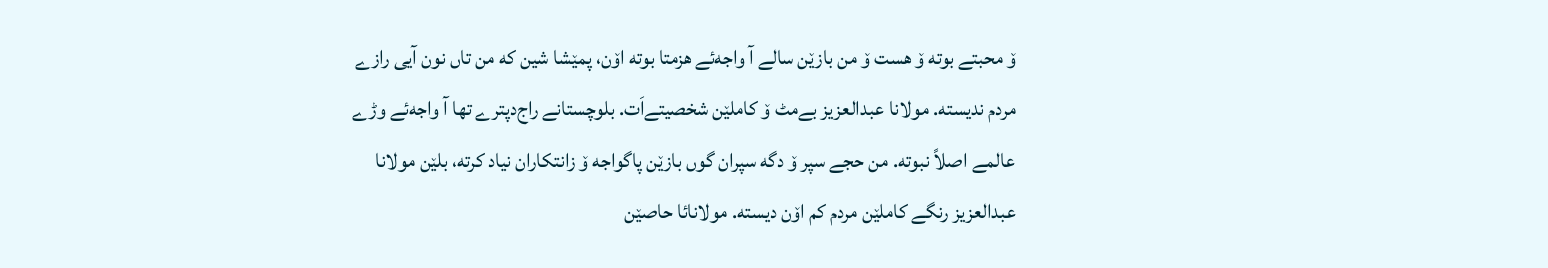ۆ محبتے بوته ۆ هست ۆ من بازێن سالے آ واجه‌ئے هزمتا بوته اۆن، پمێشا شین که من تاں نون آیی رازے مردم ندیسته. مولانا عبدالعزیز بےمٹ ۆ کاملێن شخصیتےاَت. بلوچستانے راج‌دپترے تها آ واجه‌ئے وڑے عالمے اصلاً نبوته. من حجے سپر ۆ دگه سپران گوں بازێن پاگواجه ۆ زانتکاران نیاد کرته، بلێن مولانا عبدالعزیز رنگے کاملێن مردم کم اۆن دیسته. مولانائا حاصێن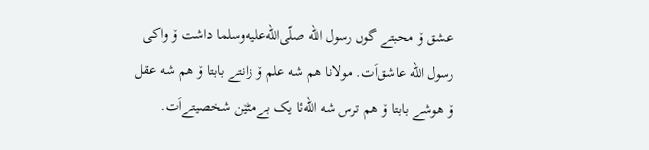عشق ۆ محبتے گوں رسول الله صلّی‌الله‌علیه‌وسلما داشت ۆ واکی رسول الله عاشق‌اَت. مولانا هم شه علم ۆ زانتے بابتا ۆ هم شه عقل ۆ هوشے بابتا ۆ هم ترس شه الله‌ئا یک بےمٹێن شخصیتےاَت.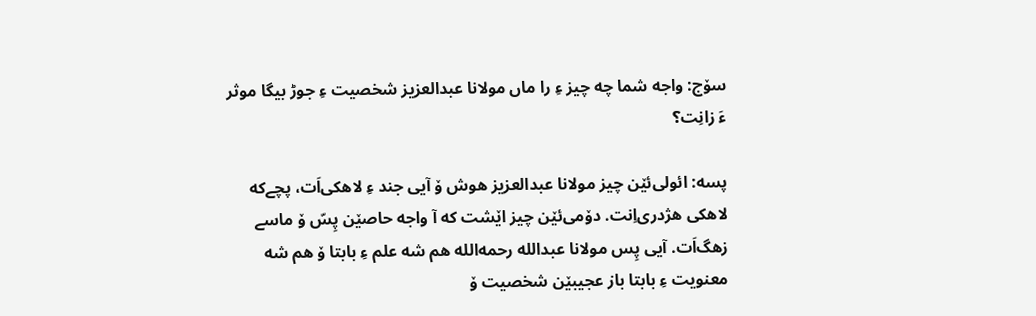سۆج: واجه شما چه چیز ءِ را ماں مولانا عبدالعزیز شخصیت ءِ جوڑ بیگا موثر ءَ زانِت؟

پسه: ائولی‌ئێن چیز مولانا عبدالعزیز هوش ۆ آیی جند ءِ لاهکی‌اَت، پچےکه لاهکی هژدری‌اِنت. دۆمی‌ئێن چیز اێشت که آ واجه حاصێن پِسّ ۆ ماسے زهگ‌اَت. آیی پِس مولانا عبدالله رحمه‌الله هم شه علم ءِ بابتا ۆ هم شه معنویت ءِ بابتا باز عجیبێن شخصیت ۆ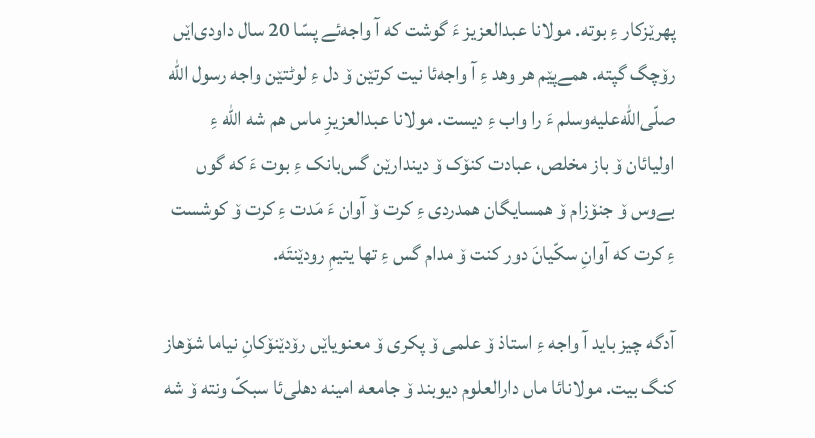پهرێزکار ءِ بوته. مولانا عبدالعزیز ءَ گوشت که آ واجه‌ئے پسّا 20 سال داودی‌اێں رۆچگ گپته. همےپێم هر وهد ءِ آ واجه‌ئا نیت کرتێن ۆ دل ءِ لوٹتێن واجه رسول الله صلّی‌الله‌علیه‌وسلم ءَ را واب ءِ دیست. مولانا عبدالعزیزِ ماس هم شه الله ءِ اولیائان ۆ باز مخلص، عبادت کنۆک ۆ دیندارێن گس‌بانک ءِ بوت ءَ که گوں بےوس ۆ جنۆزام ۆ همسایگان همدردی ءِ کرت ۆ آوان ءَ مَدت ءِ کرت ۆ کوشست ءِ کرت که آوانِ سکّیانَ دور کنت ۆ مدام گس ءِ تها یتیمِ رودێنتَه.

آدگه چیز باید آ واجه ءِ استاذ ۆ علمی ۆ پکری ۆ معنویاێں رۆدێنۆکانِ نیاما شۆهاز کنگ بیت. مولانائا ماں دارالعلوم دیوبند ۆ جامعه امینه دهلی‌ئا سبکّ ونته ۆ شه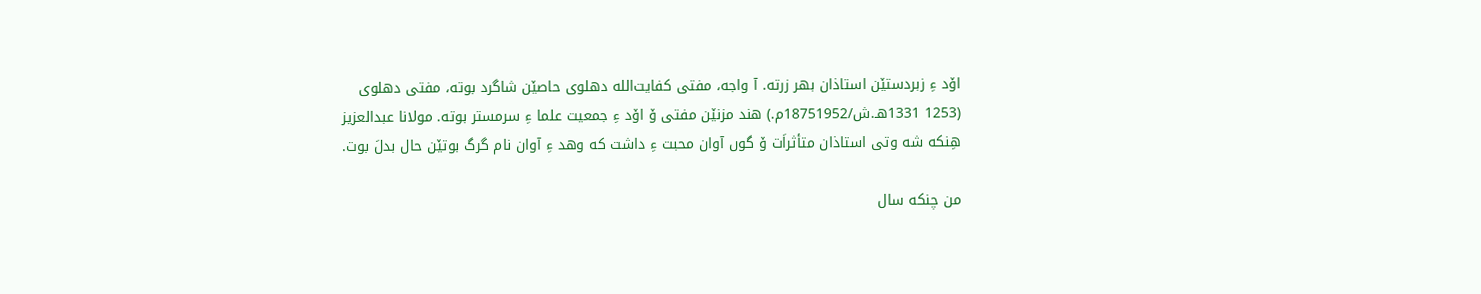اۆد ءِ زبردستێن استاذان بهر زرته. آ واجه، مفتی کفایت‌الله دهلوی حاصێن شاگرد بوته، مفتی دهلوی (1253 1331هـ.ش/18751952م.) هند مزنێن مفتی ۆ اۆد ءِ جمعیت علما ءِ سرمستر بوته. مولانا عبدالعزیز هِنکه شه وتی استاذان متأثراَت ۆ گوں آوان محبت ءِ داشت که وهد ءِ آوان نام گرگ بوتێن حال بدلَ بوت.

من چنکه سال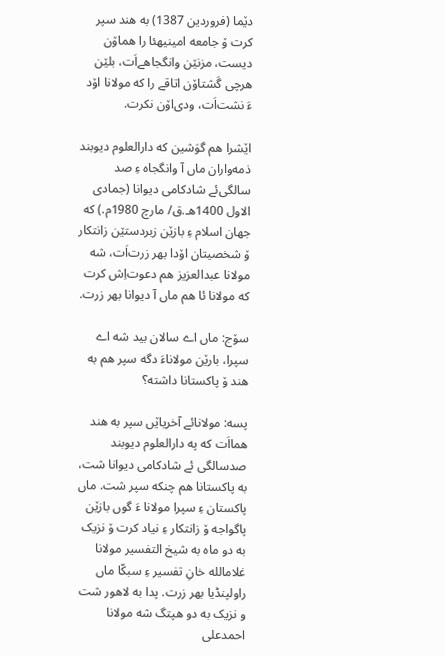دێما (فروردین 1387) به هند سپر کرت ۆ جامعه امینیهئا را هماۆن دیست، مزنێن وانگجاهےاَت، بلێن هرچی گَشتاۆن اتاقے را که مولانا اۆد ءَ نشت‌اَت، ودی‌اۆن نکرت.

اێشرا هم گوَشین که دارالعلوم دیوبند ذمه‌واران ماں آ وانگجاه ءِ صد سالگی‌ئے شادکامی دیوانا (جمادی الاول 1400هـ.ق/ مارچ 1980م.) که جهان اسلام ءِ بازێن زبردستێن زانتکار ۆ شخصیتان اۆدا بهر زرت‌اَت، شه مولانا عبدالعزیز هم دعوت‌اِش کرت که مولانا ئا هم ماں آ دیوانا بهر زرت.

سۆج: ماں اے سالان بید شه اے سپرا، بارێن مولاناءَ دگه سپر هم به هند ۆ پاکستانا داشته؟

پسه: مولانائے آخریاێں سپر به هند همااَت که په دارالعلوم دیوبند صدسالگی ئے شادکامی دیوانا شت، به پاکستانا هم چنکه سپر شت. ماں پاکستان ءِ سپرا مولانا ءَ گوں بازێن پاگواجه ۆ زانتکار ءِ نیاد کرت ۆ نزیک به دو ماه به شیخ التفسیر مولانا غلامالله خانِ تفسیر ءِ سبکّا ماں راولپنڈیا بهر زرت. پدا به لاهور شت و نزیک به دو هپتگ شه مولانا احمدعلی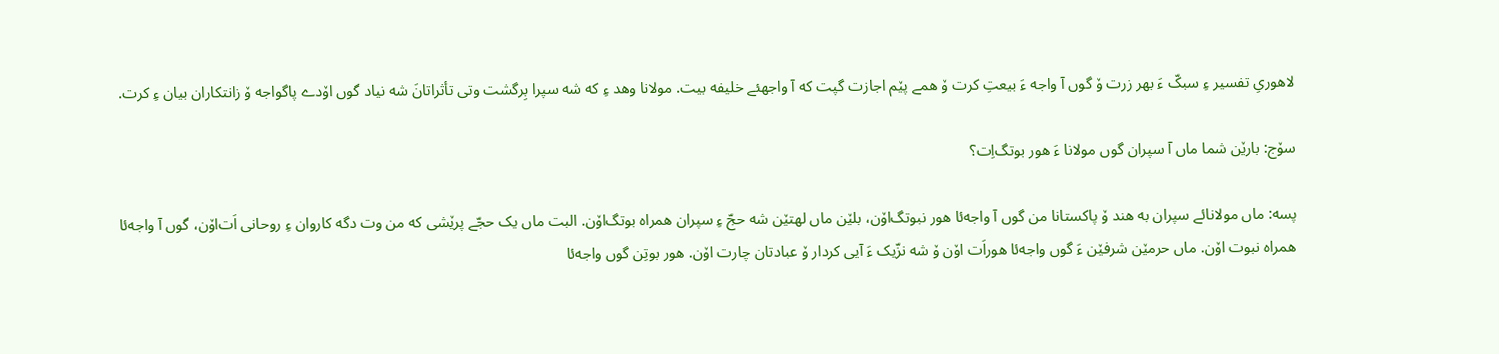لاهوریِ تفسیر ءِ سبکّ ءَ بهر زرت ۆ گوں آ واجه ءَ بیعتِ کرت ۆ همے پێم اجازت گپت که آ واجهئے خلیفه بیت. مولانا وهد ءِ که شه سپرا بِرگشت وتی تأثراتانَ شه نیاد گوں اۆدے پاگواجه ۆ زانتکاران بیان ءِ کرت.

سۆج: بارێن شما ماں آ سپران گوں مولانا ءَ هور بوتگ‌اِت؟

پسه: ماں مولانائے سپران به هند ۆ پاکستانا من گوں آ واجه‌ئا هور نبوتگ‌اۆن، بلێن ماں لهتێن شه حجّ ءِ سپران همراه بوتگ‌اۆن. البت ماں یک حجّے پرێشی که من وت دگه کاروان ءِ روحانی اَت‌اۆن، گوں آ واجه‌ئا همراه نبوت اۆن. ماں حرمێن شرفێن ءَ گوں واجه‌ئا هوراَت اۆن ۆ شه نزّیک ءَ آیی کردار ۆ عبادتان چارت اۆن. هور بوتِن گوں واجه‌ئا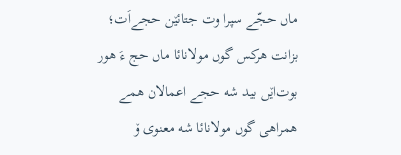ماں حجّے سپرا وت جتائێن حجےاَت؛ بزانت هرکس گوں مولانائا ماں حج ءَ هور بوت‌اێں بید شه حجے اعمالان همے همراهی گوں مولانائا شه معنوی ۆ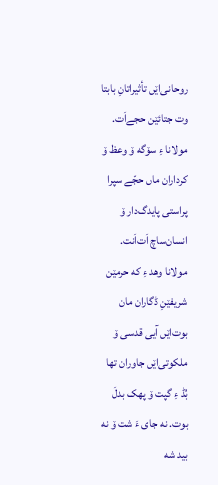روحانی‌اێں تأثیراتانِ بابتا وت جتائێن حجےاَت. مولانا ءِ سۆگه ۆ وعظ ۆ کرداران ماں حجّے سپرا پراستی پایدگ‌دار ۆ انسان‌ساچ اَت‌اَنت. مولانا وهد ءِ که حرمێن شریفێنِ ڈگاران مان بوت‌اێں آیی قدسی ۆ ملکوتی‌اێں جاوران تها بُڈ ءِ گپت ۆ پهک بدلَ بوت. نه جای ءَ شت ۆ نه بید شه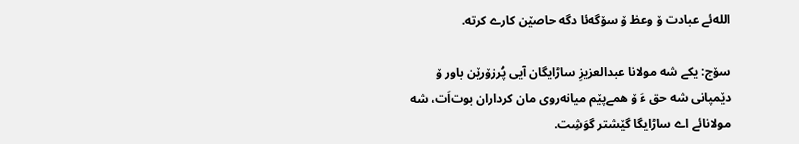الله‌ئے عبادت ۆ وعظ ۆ سۆگه‌ئا دگه حاصێن کارے کرته.

سۆج: یکے شه مولانا عبدالعزیزِ ساڑایگان آیی پُرزۆرێن باور ۆ دێمپانی شه حق ءَ ۆ همےپێم میانه‌روی مان کرداران بوت‌اَت، شه مولانائے اے ساڑایگا گێشتر گوَشِت.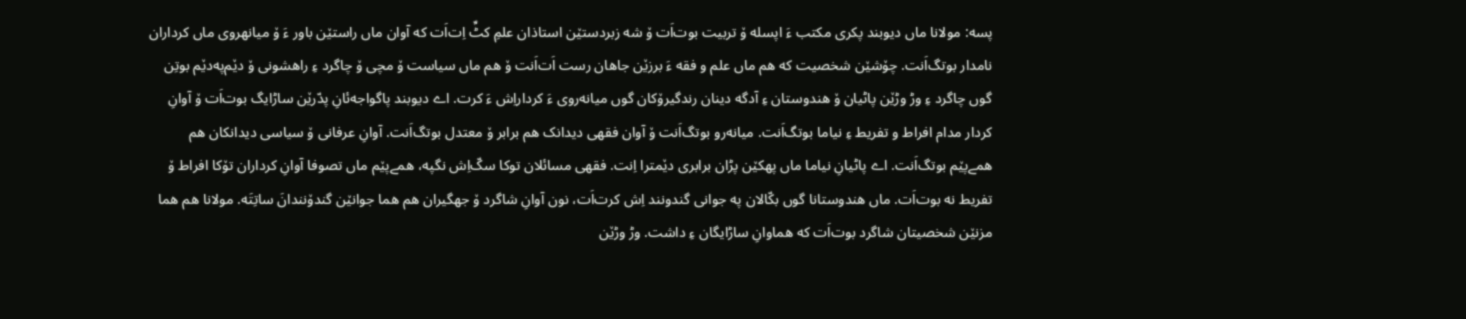پسه: مولانا ماں دیوبند پکری مکتب ءَ اپسله ۆ تربیت بوت‌اَت ۆ شه زبردستێن استاذان علمِ کٹِّ اِت‌اَت که آوان ماں راستێن باور ءَ ۆ میانهروی ماں کرداران نامدار بوتگ‌اَنت. چۆشێن شخصیت که هم ماں علم و فقه ءَ برزێن جاهان رست اَت‌اَنت ۆ هم ماں سیاست ۆ مچی ۆ چاگرد ءِ راهشونی ۆ دێم‌په‌دێم بوتِن گوں چاگرد ءِ وڑ وڑێن پاٹیان ۆ هندوستان ءِ آدگه دینان رندگیرۆکان گوں میانه‌روی ءَ کرداراِش ءَ کرت. اے دیوبند پاگواجه‌ئانِ پدّرێن ساڑایگ بوت‌اَت ۆ آوانِ کردار مدام افراط و تفریط ءِ نیاما بوتگ‌اَنت. میانه‌رو بوتگ‌اَنت ۆ آوان فقهی دیدانک هم برابر ۆ معتدل بوتگ‌اَنت. آوانِ عرفانی ۆ سیاسی دیدانکان هم همےپێم بوتگ‌اَنت. اے پاٹیانِ نیاما ماں پهکێن پڑان برابری دێمترا اِنت. فقهی مسائلان توکا سکّ‌اِش نگپه، همےپێم ماں تصوفا آوانِ کرداران تۆکا افراط ۆ تفریط نه بوت‌اَت. ماں هندوستانا گوں بکّالان په جوانی گندونند اِش کرت‌اَت، نون آوانِ شاگرد ۆ جهگیران هم هما جوانێن گندۆنندانَ ساتِتَه. مولانا هم هما مزنێن شخصیتان شاگرد بوت‌اَت که هماوانِ ساڑایگان ءِ داشت. وڑ وڑێن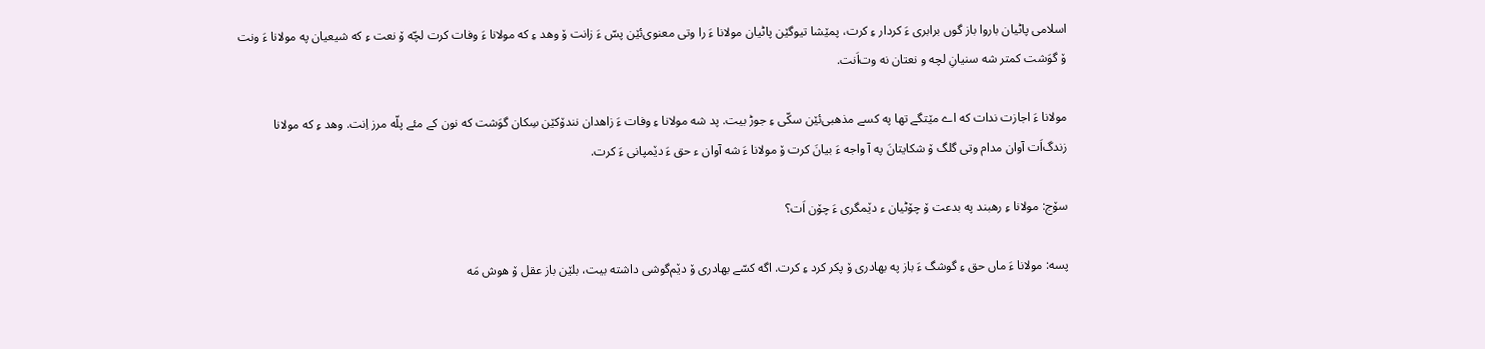اسلامی پاٹیان باروا باز گوں برابری ءَ کردار ءِ کرت، پمێشا تیوگێن پاٹیان مولانا ءَ را وتی معنوی‌ئێن پسّ ءَ زانت ۆ وهد ءِ که مولانا ءَ وفات کرت لچّه ۆ نعت ءِ که شیعیان په مولانا ءَ ونت ۆ گوَشت کمتر شه سنیانِ لچه و نعتان نه وت‌اَنت.

مولانا ءَ اجازت ندات که اے مێتگے تها په کسے مذهبی‌ئێن سکّی ءِ جوڑ بیت. پد شه مولانا ءِ وفات ءَ زاهدان نندۆکێن سِکان گوَشت که نون کے مئے پلّه مرز اِنت. وهد ءِ که مولانا زندگ‌اَت آوان مدام وتی گلگ ۆ شکایتانَ په آ واجه ءَ بیانَ کرت ۆ مولانا ءَ شه آوان ء حق ءَ دێمپانی ءَ کرت.

سۆج: مولانا ءِ رهبند په بدعت ۆ چۆٹیان ء دێمگری ءَ چۆن اَت؟

پسه: مولانا ءَ ماں حق ءِ گوشگ ءَ باز په بهادری ۆ پکر کرد ءِ کرت. اگه کسّے بهادری ۆ دێم‌گوشی داشته بیت، بلێن باز عقل ۆ هوش مَه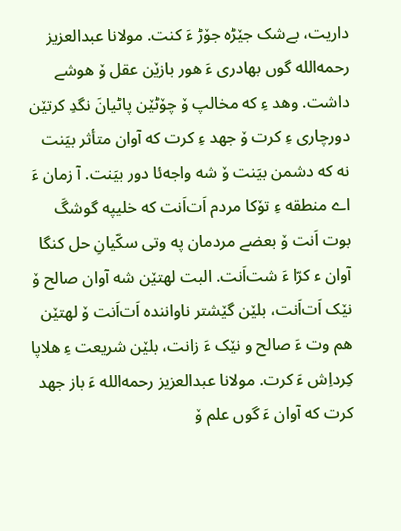داریت، بےشک جێڑه جۆڑ ءَ کنت. مولانا عبدالعزیز رحمه‌الله گوں بهادری ءَ هور بازێن عقل ۆ هوشے داشت. وهد ءِ که مخالپ ۆ چۆٹێن پاٹیانَ نگدِ کرتێن دورچاری ءِ کرت ۆ جهد ءِ کرت که آوان متأثر بیَنت نه که دشمن بیَنت ۆ شه واجه‌ئا دور بیَنت. آ زمان ءَ اے منطقه ءِ تۆکا مردم اَت‌اَنت که خلیپه گوشگَ بوت اَنت ۆ بعضے مردمان په وتی سکّیانِ حل کنگا آوان ء کرّا ءَ شت‌اَنت. البت لهتێن شه آوان صالح ۆ نێک اَت‌اَنت، بلێن گێشتر ناواننده اَت‌اَنت ۆ لهتێن هم وت ءَ صالح و نێک ءَ زانت، بلێن شریعت ءِ هلاپا کِرداِش ءَ کرت. مولانا عبدالعزیز رحمه‌الله ءَ باز جهد کرت که آوان ءَ گوں علم ۆ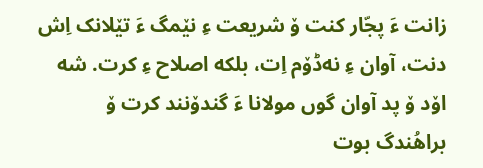زانت ءَ پجّار کنت ۆ شریعت ءِ نێمگ ءَ تێلانک اِش دنت، آوان ءِ نه‌ڈۆم اِت، بلکه اصلاح ءِ کرت. شه اۆد ۆ پد آوان گوں مولانا ءَ گندۆنند کرت ۆ براهُندگ بوت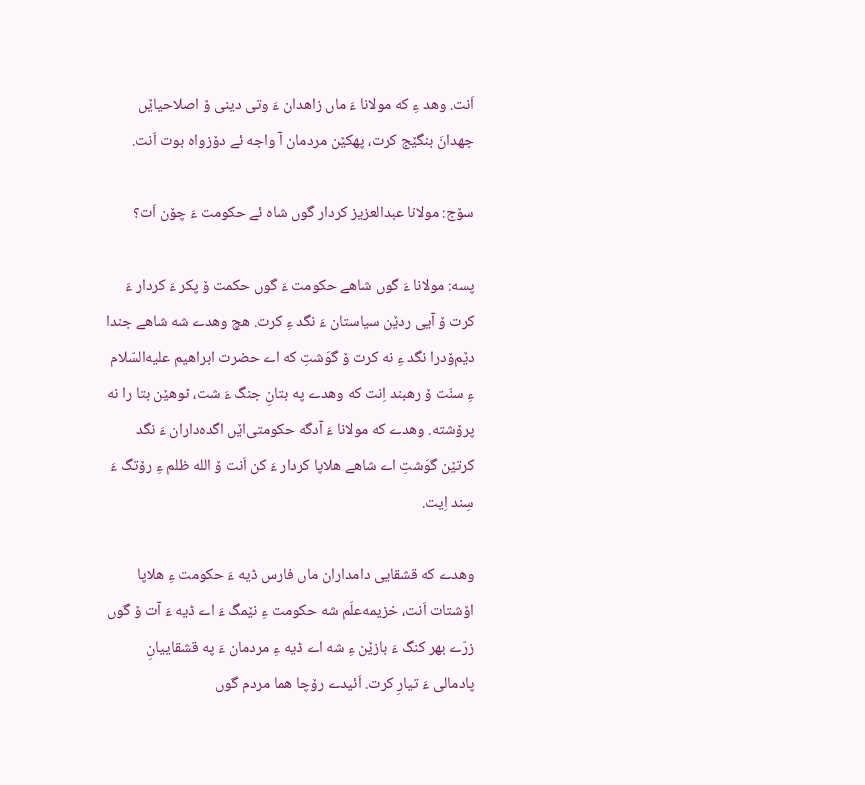اَنت. وهد ءِ که مولانا ءَ ماں زاهدان ءَ وتی دینی ۆ اصلاحیاێں جهدانَ بنگێج کرت، پهکێن مردمان آ واجه ئے دۆزواه بوت اَنت.

سۆج: مولانا عبدالعزیز کردار گوں شاه ئے حکومت ءَ چۆن اَت؟

پسه: مولانا ءَ گوں شاهے حکومت ءَ گوں حکمت ۆ پکر ءَ کردار ءَ کرت ۆ آیی ردێن سیاستان ءَ نگد ءِ کرت. هچ وهدے شه شاهے جندا دێم‌ۆدرا نگد ءِ نه کرت ۆ گوَشتِ که اے حضرت ابراهیم علیه‌السّلام ءِ سنّت ۆ رهبند اِنت که وهدے په بتانِ جنگ ءَ شت، ٹوهێن بتا را نه پرۆشته. وهدے که مولانا ءَ آدگه حکومتی‌اێں اگده‌داران ءَ نگد کرتێن گوَشتِ اے شاهے هلاپا کردار ءَ کن اَنت ۆ الله ظلم ءِ رۆتگ ءَ سِند اِیت.

وهدے که قشقایی دامداران ماں فارس ڈیه ءَ حکومت ءِ هلاپا اۆشتات اَنت، خزیمه‌علَم شه حکومت ءِ نێمگ ءَ اے ڈیه ءَ آت ۆ گوں زرّے بهر کنگ ءَ بازێن ءِ شه اے ڈیه ءِ مردمان ءَ په قشقاییانِ پادمالی ءَ تیارِ کرت. اَئیدے رۆچا هما مردم گوں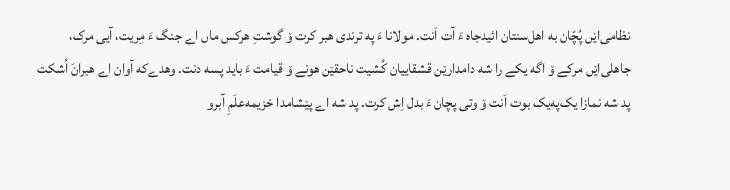نظامی‌اێں پُچّان به اهل‌سنتان ائیدجاه ءَ آت اَنت. مولانا ءَ په ترندی هبر کرت ۆ گوشتِ هرکس ماں اے جنگ ءَ مِریت، آیی مرک، جاهلی‌اێں مرکے ۆ اگه یکے را شه دامدارێن قشقاییان کُشیت ناحقێن هونے ۆ قیامت ءَ باید پسه دنت. وهدےکه آوان اے هبرانَ اُشکت پد شه نمازا یک‌په‌یک بوت اَنت ۆ وتی پچان ءَ بدل اِش کرت. پد شه اے پێشامدا خزیمه‌علَمِ آبرو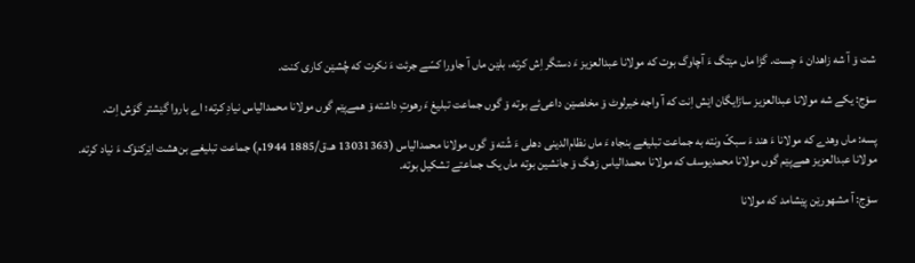شت ۆ آ شه زاهدان ءَ جِست. گڑا ماں مێتگ ءَ آچاوگ بوت که مولانا عبدالعزیز ءَ دستگر اِش کرته، بلێن ماں آ جاورا کسّے جرئت ءَ نکرت که چُشێن کاری کنت.

سۆج: یکے شه مولانا عبدالعزیز ساڑایگان اێش اِنت که آ واجه خیرلوٹ ۆ مخلصێن داعی‌ئے بوته ۆ گوں جماعت تبلیغ ءَ رهوتِ داشته ۆ همےپێم گوں مولانا محمدالیاس نیادِ کرته؛ اے باروا گێشتر گوَش اِت.

پسه: ماں وهدے که مولانا ءَ هند ءَ سبکّ ونته به جماعت تبلیغے بنجاه ءَ ماں نظام‌الدینی دهلی ءَ شُته ۆ گوں مولانا محمدالیاس (13031363 هـ.ق/1885 1944م) جماعت تبلیغے بن‌هشت اێرکنۆک ءَ نیاد کرته. مولانا عبدالعزیز همےپێم گوں مولانا محمدیوسف که مولانا محمدالیاس زهگ ۆ جانشین بوته ماں یک جماعتے تشکیل بوته.

سۆج: آ مشهورێن پێشامد که مولانا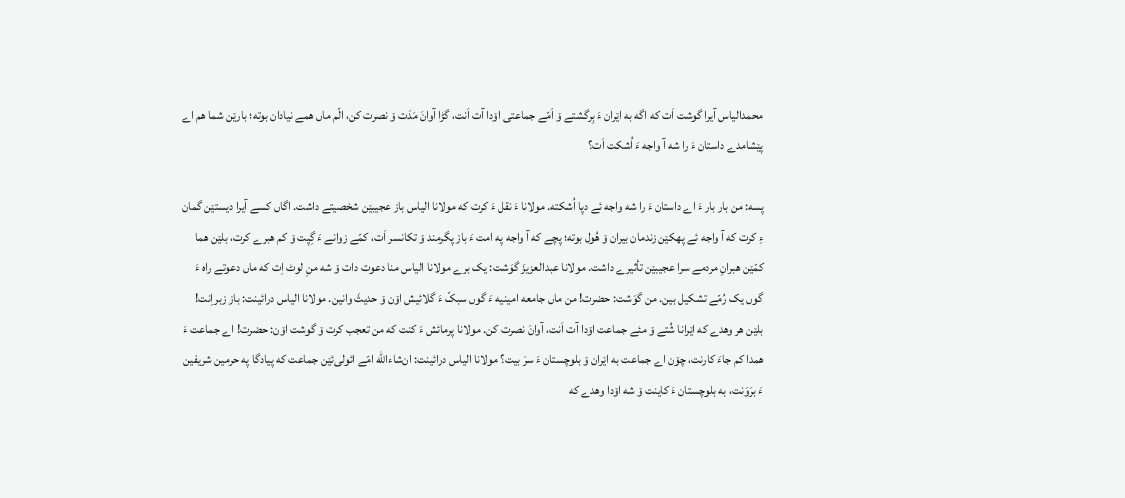محمدالیاس آیرا گوشت اَت که اگه به اێران ءَ بِرگشتے ۆ اَمّے جماعتی اۆدا آت اَنت، گڑا آوانَ مَدَت ۆ نصرت کن، الّم ماں همے نیادان بوته؛ بارێن شما هم اے پێشامدے داستان ءَ را شه آ واجه ءَ اُشکت اَت؟

پسه: من بار بار ءَ اے داستان ءَ را شه واجه ئے دپا اُشکته. مولانا ءَ نقل ءَ کرت که مولانا الیاس باز عجیبێن شخصیتے داشت. اگاں کسے آیرا دیستێن گمان ءِ کرت که آ واجه ئے پهکێن زندمان بیران ۆ هُول بوته؛ پچے که آ واجه په امت ءَ باز پگرمند ۆ تکانسر اَت، کمّے زوانے ءَ گِپت ۆ کم هبرے کرت، بلێن هما کمّێن هبرانِ مردمے سرا عجیبێن تأثیرے داشت. مولانا عبدالعزیزَ گوَشت: یک برے مولانا الیاس منا دعوت دات ۆ شه منِ لوٹ اِت که ماں دعوتے راه ءَ گوں یک رُمّے تشکیل بین. من گوَشت: حضرت! من ماں جامعه امینیه ءَ گوں سبکّ ءَ گلائیش اۆن ۆ حدیثَ وانین. مولانا الیاس درائینت: باز زبراِنت! بلێن هر وهدے که اێرانا شُتے ۆ مئے جماعت اۆدا آت اَنت، آوانَ نصرت کن. مولانا پرمائش ءَ کنت که من تعجب کرت ۆ گوشت اۆن: حضرت! اے جماعت ءَ همدا کم جاءَ کارنت، چۆن اے جماعت به اێران ۆ بلوچستان ءَ سرَ بیت؟ مولانا الیاس درائینت: ان‌شاءالله امّے ائولی‌ئێن جماعت که پیادگا په حرمین شریفین ءَ برَوَنت، به بلوچستان ءَ کاینت ۆ شه اۆدا وهدے که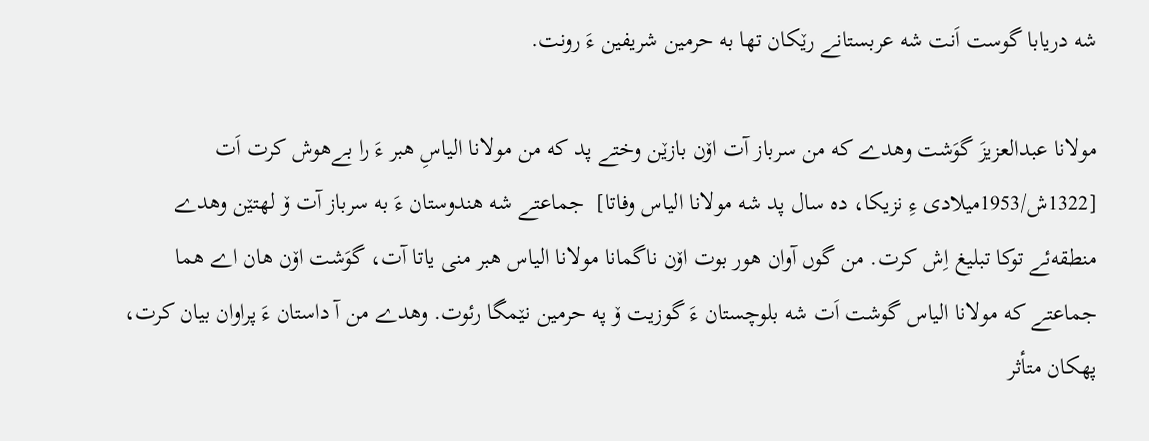شه دریابا گوست اَنت شه عربستانے رێکان تها به حرمین شریفین ءَ رونت.

مولانا عبدالعزیزَ گوَشت وهدے که من سرباز آت اۆن بازێن وختے پد که من مولانا الیاسِ هبر ءَ را بےهوش کرت اَت [1322ش/1953میلادی ءِ نزیکا، ده سال پد شه مولانا الیاس وفاتا]  جماعتے شه هندوستان ءَ به سرباز آت ۆ لهتێن وهدے منطقه‌ئے توکا تبلیغ اِش کرت. من گوں آوان هور بوت اۆن ناگمانا مولانا الیاس هبر منی یاتا آت، گوَشت اۆن هان اے هما جماعتے که مولانا الیاس گوشت اَت شه بلوچستان ءَ گوزیت ۆ په حرمین نێمگا رئوت. وهدے من آ داستان ءَ پراوان بیان کرت، پهکان متأثر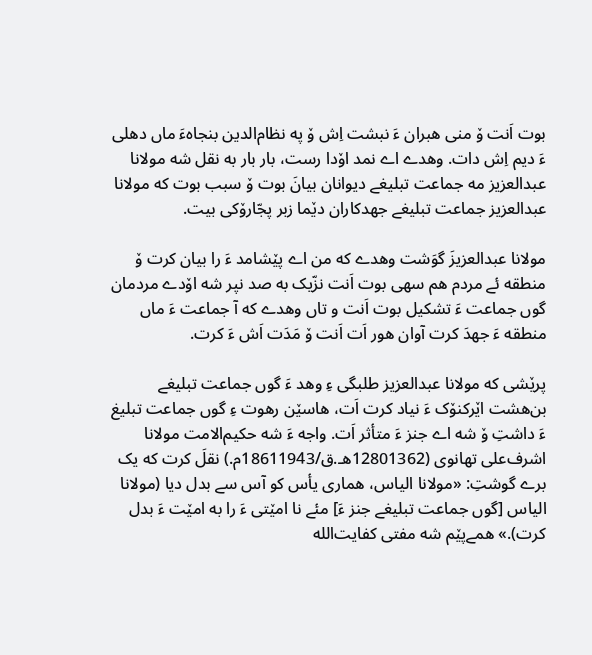بوت اَنت ۆ منی هبران ءَ نبشت اِش ۆ په نظام‌الدین بنجاهءَ ماں دهلی ءَ دیم اِش دات. وهدے اے نمد اۆدا رست، بار بار به نقل شه مولانا عبدالعزیز مه جماعت تبلیغے دیوانان بیانَ بوت ۆ سبب بوت که مولانا عبدالعزیز جماعت تبلیغے جهدکاران دێما زبر پجّارۆکی بیت.

مولانا عبدالعزیزَ گوَشت وهدے که من اے پێشامد ءَ را بیان کرت ۆ منطقه ئے مردم هم سهی بوت اَنت نزّیک به صد نپر شه اۆدے مردمان گوں جماعت ءَ تشکیل بوت اَنت و تاں وهدے که آ جماعت ءَ ماں منطقه ءَ جهدَ کرت آوان هور اَت اَنت ۆ مَدَت اَش ءَ کرت.

پرێشی که مولانا عبدالعزیز طلبگی ءِ وهد ءَ گوں جماعت تبلیغے بن‌هشت اێرکنۆک ءَ نیاد کرت اَت، هاسێن رهوت ءِ گوں جماعت تبلیغ ءَ داشتِ ۆ شه اے جنز ءَ متأثر اَت. واجه‌ ءَ شه حکیم‌الامت مولانا اشرف‌علی تهانوی (12801362هـ.ق/18611943م.) نقلَ کرت که یک برے گوشتِ: «مولانا الیاس، هماری یأس کو آس سے بدل دیا (مولانا الیاس [گوں جماعت تبلیغے جنز ءَ] مئے نا امێتی ءَ را به امێت ءَ بدل کرت).» همےپێم شه مفتی کفایت‌الله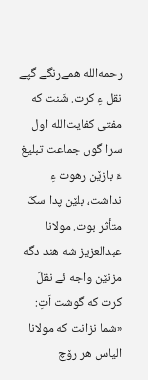رحمه‌الله همےرنگے گپے نقل ءِ کرت. شَنت که مفتی کفایت‌الله اول سرا گوں جماعت تبلیغ ءَ بازێن رهوت ءِ نداشت، بلێن پدا سکّ متأثر بوت. مولانا عبدالعزیز شه هند دگه مزنێن واجه ئے نقلَ کرت که گوشت اَتِ: «شما نزانت که مولانا الیاس هر رۆچ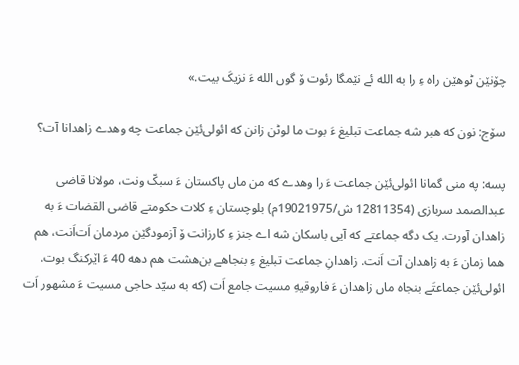چۆنێن ٹوهێن راه ءِ را به الله ئے نێمگا رئوت ۆ گوں الله ءَ نزیکَ بیت.»

سۆج: نون که هبر شه جماعت تبلیغ ءَ بوت ما لوٹن زانن که ائولی‌ئێن جماعت چه وهدے زاهدانا آت؟

پسه: په منی گمانا ائولی‌ئێن جماعت ءَ را وهدے که من ماں پاکستان ءَ سبکّ ونت، مولانا قاضی عبدالصمد سربازی (12811354 ش/19021975م) بلوچستان ءِ کلات حکومتے قاضی القضات ءَ به زاهدان آورت. یک دگه جماعتے که آیی باسکان شه اے جنز ءِ کارزانت ۆ آزمودگێن مردمان اَت‌اَنت، هم هما زمان ءَ به زاهدان آت اَنت. زاهدانِ جماعت تبلیغ ءِ بنجاهے بن‌هشت هم دهه 40 ءَ اێرکنگ بوت. ائولی‌ئێن جماعتَے بنجاه ماں زاهدان ءَ فاروقیهِ مسیت جامع اَت (که به سیّد حاجی مسیت ءَ مشهور اَت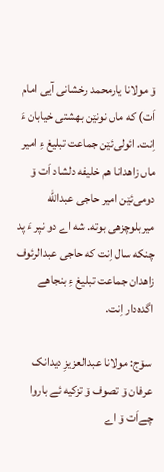ۆ مولانا یارمحمد رخشانی آیی امام اَت) که ماں نونێن بهشتی خیابان ءَ اِنت. ائولی‌ئێن جماعت تبلیغ ءِ امیر ماں زاهدانا هم خلیفه دلشاد اَت ۆ دومی‌ئێن امیر حاجی عبدالله میربلوچزهی بوته. شه اے دو نپر ءَ پد چنکه سال اِنت که حاجی عبدالرئوف زاهدان جماعت تبلیغ ءِ بنجاهے اگده‌دار اِنت.

 سۆج: مولانا عبدالعزیزِ دیدانک عرفان ۆ تصوف ۆ تزکیه ئے باروا چےاَت ۆ اے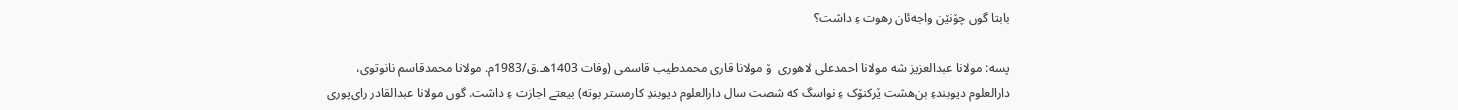بابتا گوں چۆنێن واجه‌ئان رهوت ءِ داشت؟

پسه: مولانا عبدالعزیز شه مولانا احمدعلی لاهوری  ۆ مولانا قاری محمدطیب قاسمی (وفات 1403هـ.ق/1983م. مولانا محمدقاسم نانوتوی، دارالعلوم دیوبندءِ بن‌هشت ێرکنۆک ءِ نواسگ که شصت سال دارالعلوم دیوبندِ کارمستر بوته) بیعتے اجازت ءِ داشت. گوں مولانا عبدالقادر رای‌پوری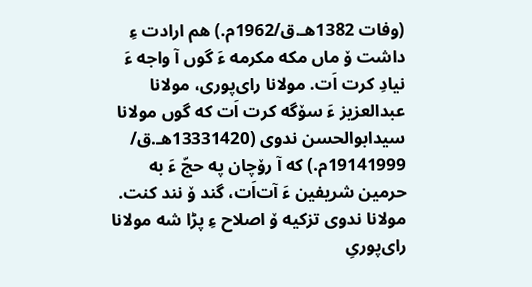(وفات 1382هـ.ق/1962م.) هم ارادت ءِ داشت ۆ ماں مکه مکرمه ءَ گوں آ واجه ءَ نیادِ کرت اَت. مولانا رای‌پوری، مولانا عبدالعزیز ءَ سۆگه کرت اَت که گوں مولانا سیدابوالحسن ندوی (13331420هـ.ق/ 19141999م.) که آ رۆچان په حجّ ءَ به حرمین شریفین ءَ آت‌اَت، گند ۆ نند کنت. مولانا ندوی تزکیه ۆ اصلاح ءِ پڑا شه مولانا رای‌پوریِ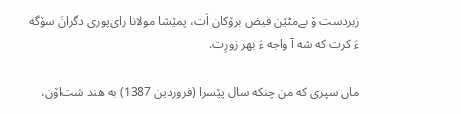زبردست ۆ بےمٹێن فیض برۆکان اَت، پمێشا مولانا رای‌پوری دگرانَ سۆگه ءَ کرت که شه آ واجه ءَ بهر زورِت.

ماں سپری که من چنکه سال پێسرا (فروردین 1387) به هند شت‌اۆن،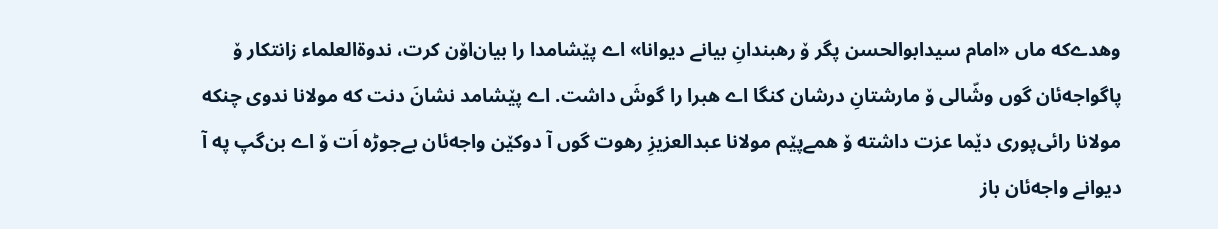وهدےکه ماں «امام سیدابوالحسن پگر ۆ رهبندانِ بیانے دیوانا» اے پێشامدا را بیان‌اۆن کرت، ندوةالعلماء زانتکار ۆ پاگواجه‌ئان گوں وشّالی ۆ مارشتانِ درشان کنگا اے هبرا را گوشَ داشت. اے پێشامد نشانَ دنت که مولانا ندوی چنکه مولانا رائی‌پوری دێما عزت داشته ۆ همےپێم مولانا عبدالعزیزِ رهوت گوں آ دوکێن واجه‌ئان بےجوڑه اَت ۆ اے بن‌گپ په آ دیوانے واجه‌ئان باز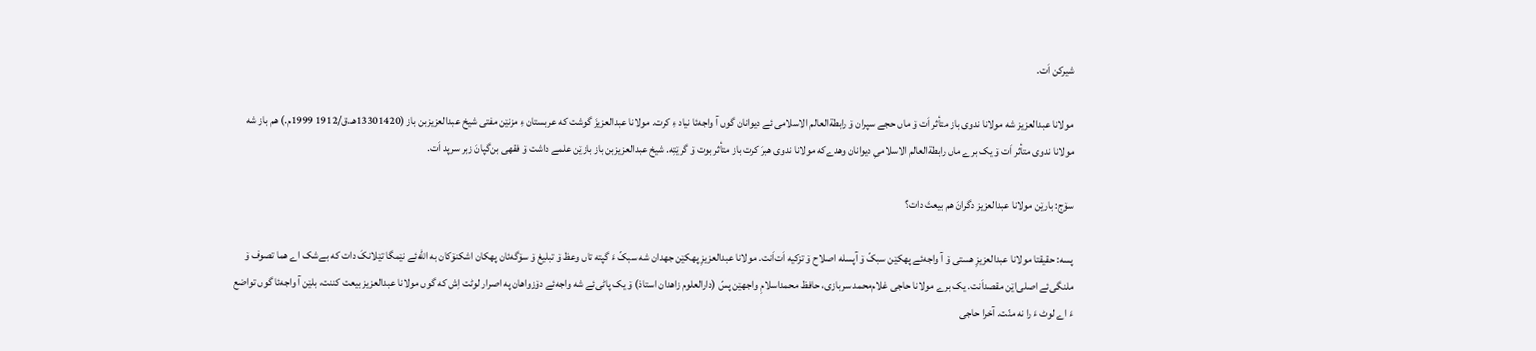شیرکن اَت.

مولانا عبدالعزیز شه مولانا ندوی باز متأثر اَت ۆ ماں حجے سپران ۆ رابطةالعالم الاسلامی ئے دیوانان گوں آ واجه‌ئا نیاد ءِ کرت. مولانا عبدالعزیزَ گوشت که عربستان ءِ مزنێن مفتی شیخ عبدالعزیزبن باز (13301420هـ.ق/1912 1999م.) هم باز شه مولانا ندوی متأثر اَت ۆ یک برے ماں رابطةالعالم الاسلامیِ دیوانان وهدےکه مولانا ندوی هبرَ کرت باز متأثر بوت ۆ گرێتِه. شیخ عبدالعزیزبن باز بازێن علمے داشت ۆ فقهی بن‌گپانَ زبر سرپد اَت.

سۆج: بارێن مولانا عبدالعزیز دگرانَ هم بیعتَ دات؟

پسه: حقیقتا مولانا عبدالعزیزِ هستی ۆ آ واجه‌ئے پهکێن سبکّ ۆ آپسله اصلاح ۆ تزکیه اَت‌اَنت. مولانا عبدالعزیزِ پهکێن جهدان شه سبکّ ءَ گپته تاں وعظ ۆ تبلیغ ۆ سۆگه‌ئان پهکان اشکنۆکان به الله‌ئے نێمگا تێلانکَ دات که بےشک اے هما تصوف ۆ ملنگی‌ئے اصلی‌اێن مقصداَنت. یک برے مولانا حاجی غلام‌محمد سربازی، حافظ محمداسلامِ واجهێن پسّ (دارالعلوم زاهدان استاذ) ۆ یک پاٹی‌ئے شه واجه‌ئے دۆزواهان په اصرار لوٹت اِش که گوں مولانا عبدالعزیز بیعت کننت، بلێن آ واجه‌ئا گوں تواضع ءَ اے لوٹ ءَ را نه منّت. آخرا حاجی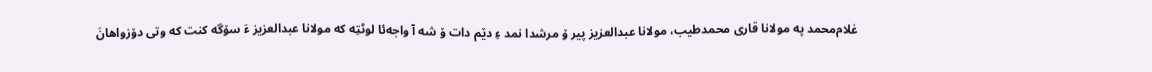غلام‌محمد په مولانا قاری محمدطیب، مولانا عبدالعزیز پیر ۆ مرشدا نمد ءِ دێم دات ۆ شه آ واجه‌ئا لوٹتِه که مولانا عبدالعزیز ءَ سۆگه کنت که وتی دۆزواهانَ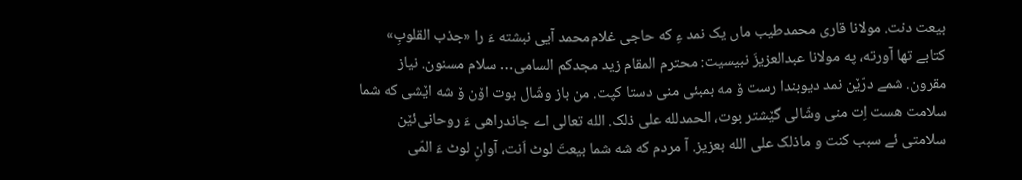بیعت دنت. مولانا قاری محمدطیب ماں یک نمد ءِ که حاجی غلام‌محمد آیی نبشته ءَ را «جذب القلوبِ» کتابے تها آورته، په مولانا عبدالعزیزَ نبیسیت: محترم المقام زید مجدکم السامی… سلام مسنون. نیاز مقرون. شمے درّێن نمد دیوبندا رست ۆ مه بمبئی منی دستا کپت. من باز وشّال بوت اۆن ۆ شه اێشی که شما سلامت هست اِت منی وشّالی گێشتر بوت، الحمدلله علی ذلک. الله تعالی اے جاندراهی ءَ روحانی‌ئێن سلامتی ئے سبب کنت و ماذلک علی الله بعزیز. آ مردم که شه شما بیعتَ لوٹ اَنت، آوانِ لوٹ ءَ المّی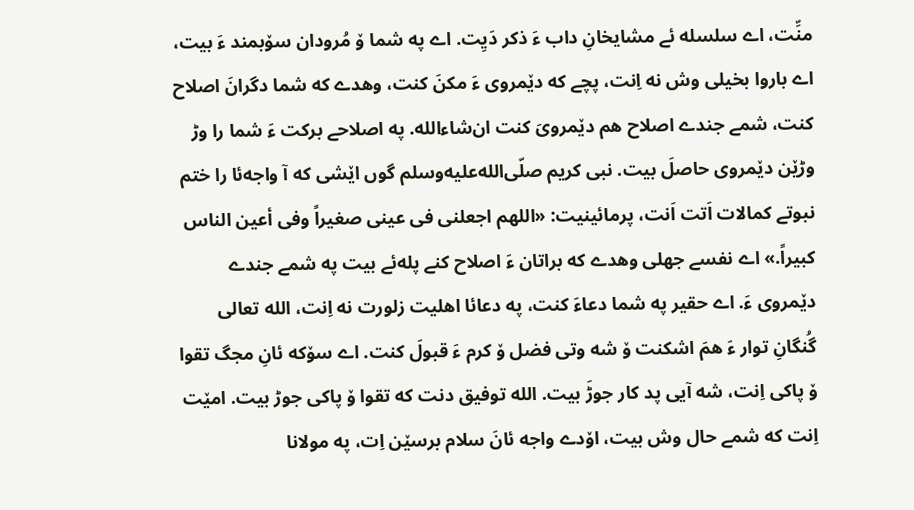منِّت، اے سلسله ئے مشایخانِ داب ءَ ذکر دَیِت. اے په شما ۆ مُرودان سۆبمند ءَ بیت، اے باروا بخیلی وش نه اِنت، پچے که دێمروی ءَ مکنَ کنت، وهدے که شما دگرانَ اصلاح کنت، شمے جندے اصلاح هم دێمرویَ کنت ان‌شاءالله. په اصلاحے برکت ءَ شما را وڑ وڑێن دێمروی حاصلَ بیت. نبی کریم صلّی‌الله‌علیه‌وسلم گوں اێشی که آ واجه‌ئا را ختم نبوتے کمالات اَتت اَنت، پرمائینیت: «اللهم اجعلنی فی عینی صغیراً وفی أعین الناس کبیراً.» اے نفسے جهلی وهدے که براتان ءَ اصلاح کنے پله‌ئے بیت په شمے جندے دێمروی ءَ. اے حقیر په شما دعاءَ کنت، په دعائا اهلیت زلورت نه اِنت، الله تعالی گُنگانِ توار ءَ همَ اشکنت ۆ شه وتی فضل ۆ کرم ءَ قبولَ کنت. اے سۆکه ئانِ مجگ تقوا ۆ پاکی اِنت، شه آیی پد کار جوڑَ بیت. الله توفیق دنت که تقوا ۆ پاکی جوڑ بیت. امێت اِنت که شمے حال وش بیت، اۆدے واجه ئانَ سلام برسێن اِت، په مولانا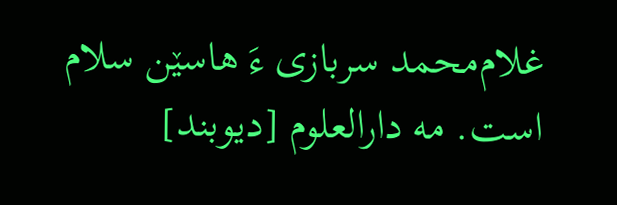غلام‌محمد سربازی ءَ هاسێن سلام است. مه دارالعلوم [دیوبند]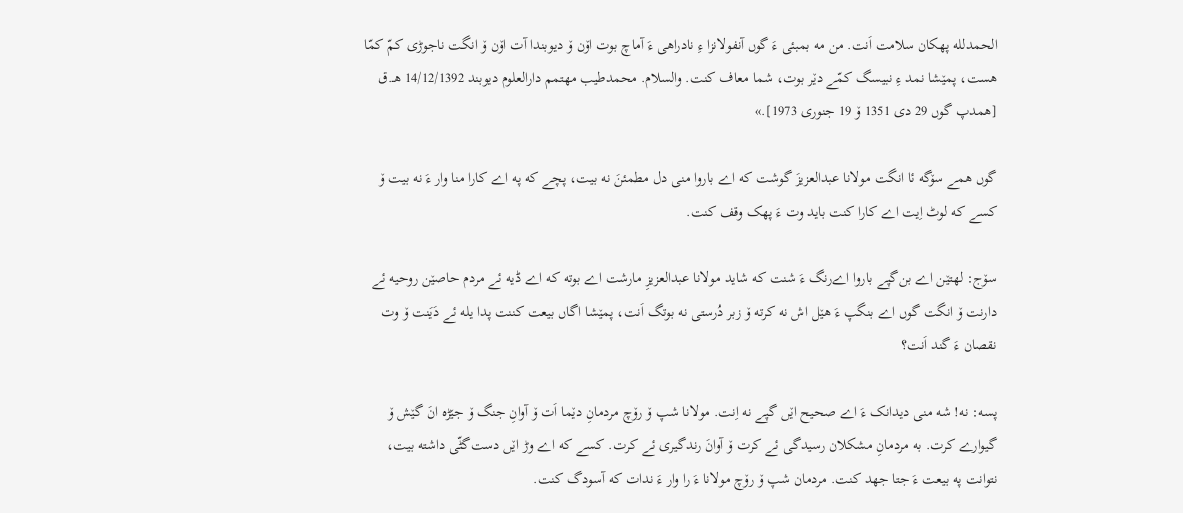الحمدلله پهکان سلامت اَنت. من مه بمبئی ءَ گوں آنفولانزا ءِ نادراهی ءَ آماچ بوت اۆن ۆ دیوبندا آت اۆن ۆ انگت ناجوڑی کمّ کمّا هست، پمێشا نمد ءِ نبیسگ کمّے دێر بوت، شما معاف کنت. والسلام. محمدطیب مهتمم دارالعلوم دیوبند 14/12/1392 هـ.ق [همدپ گوں 29 دی 1351 ۆ 19 جنوری 1973].»

گوں همے سۆگه ئا انگت مولانا عبدالعزیزَ گوشت که اے باروا منی دل مطمئنَ نه بیت، پچے که په اے کارا منا وار ءَ نه بیت ۆ کسے که لوٹ اِیت اے کارا کنت باید وت ءَ پهک وقف کنت.

سۆج: لهتێن اے بن‌گپے باروا اےرنگ ءَ شنت که شاید مولانا عبدالعزیزِ مارشت اے بوته که اے ڈیه ئے مردم حاصێن روحیه ئے دارنت ۆ انگت گوں اے بنگپ ءَ هێل اش نه کرته ۆ زبر دُرستی نه بوتگ اَنت، پمێشا اگاں بیعت کننت پدا یله ئے دَیَنت ۆ وت نقصان ءَ گند اَنت؟

پسه: نه! شه منی دیدانک ءَ اے صحیح اێں گپے نه اِنت. مولانا شپ ۆ رۆچ مردمانِ دێما اَت ۆ آوانِ جنگ ۆ جێڑه انَ گێش ۆ گیوارے کرت. به مردمانِ مشکلان رسیدگی ئے کرت ۆ آوانَ رندگیری ئے کرت. کسے که اے وڑ اێں دست‌گٹّی داشته بیت، نتوانت په بیعت ءَ جتا جهد کنت. مردمان شپ ۆ رۆچ مولانا ءَ را وار ءَ ندات که آسودگ کنت.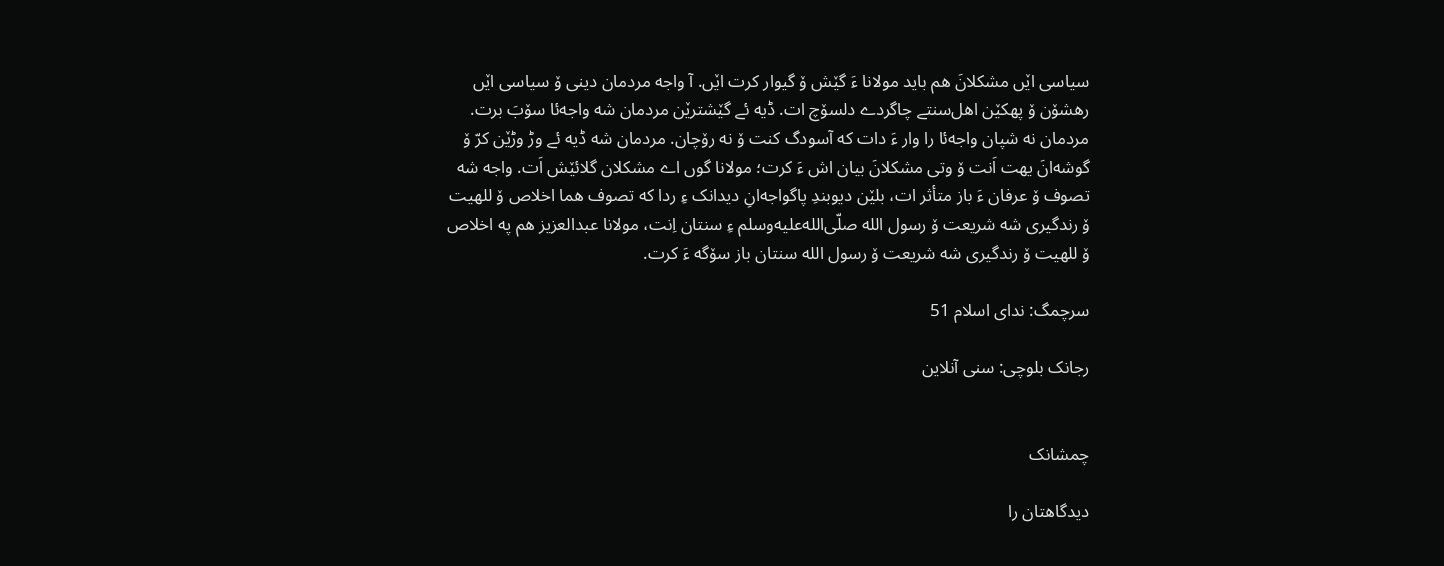سیاسی اێں مشکلانَ هم باید مولانا ءَ گێش ۆ گیوار کرت اێں. آ واجه مردمان دینی ۆ سیاسی اێں رهشۆن ۆ پهکێن اهل‌سنتے چاگردے دلسۆچ ات. ڈیه ئے گێشترێن مردمان شه واجه‌ئا سۆبَ برت. مردمان نه شپان واجه‌ئا را وار ءَ دات که آسودگ کنت ۆ نه رۆچان. مردمان شه ڈیه ئے وڑ وڑێن کرّ ۆ گوشه‌انَ یهت اَنت ۆ وتی مشکلانَ بیان اش ءَ کرت؛ مولانا گوں اے مشکلان گلائێش اَت. واجه شه تصوف ۆ عرفان ءَ باز متأثر ات، بلێن دیوبندِ پاگواجه‌انِ دیدانک ءِ ردا که تصوف هما اخلاص ۆ للهیت ۆ رندگیری شه شریعت ۆ رسول الله صلّی‌الله‌علیه‌وسلم ءِ سنتان اِنت، مولانا عبدالعزیز هم په اخلاص ۆ للهیت ۆ رندگیری شه شریعت ۆ رسول الله سنتان باز سۆگه ءَ کرت.

سرچمگ: ندای اسلام 51

رجانک بلوچی: سنی آنلاین


چمشانک

دیدگاهتان را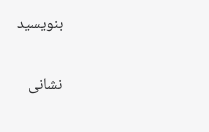بنویسید

نشانی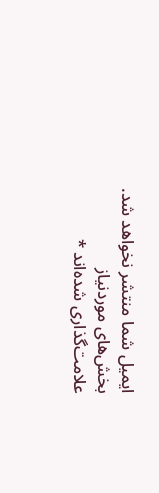ایمیل شما منتشر نخواهد شد. بخش‌های موردنیاز علامت‌گذاری شده‌اند *